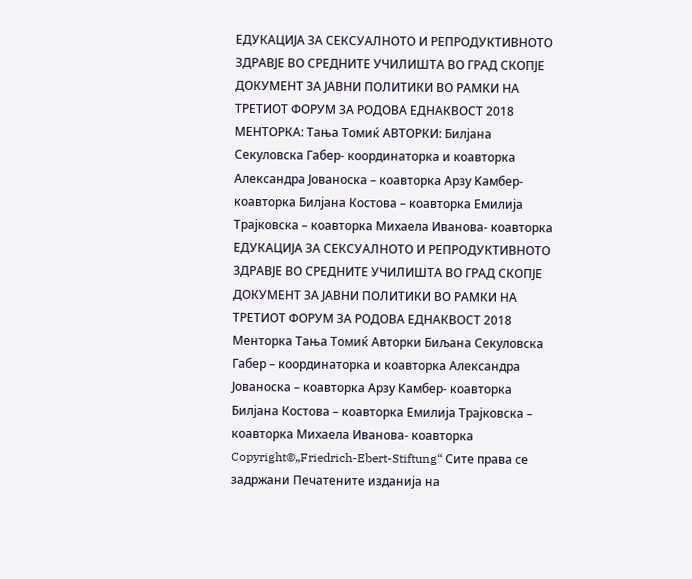ЕДУКАЦИЈА ЗА СЕКСУАЛНОТО И РЕПРОДУКТИВНОТО ЗДРАВЈЕ ВО СРЕДНИТЕ УЧИЛИШТА ВО ГРАД СКОПЈЕ ДОКУМЕНТ ЗА ЈАВНИ ПОЛИТИКИ ВО РАМКИ НА ТРЕТИОТ ФОРУМ ЗА РОДОВА ЕДНАКВОСТ 2018 МЕНТОРКА: Тања Томиќ АВТОРКИ: Билјана Секуловска Габер- координаторка и коавторка Александра Јованоска – коавторкa Арзу Kамбер- коавторка Билјана Костова – коавторка Емилија Трајковска – коавторка Михаела Иванова- коавторка ЕДУКАЦИЈА ЗА СЕКСУАЛНОТО И РЕПРОДУКТИВНОТО ЗДРАВЈЕ ВО СРЕДНИТЕ УЧИЛИШТА ВО ГРАД СКОПЈЕ ДОКУМЕНТ ЗА ЈАВНИ ПОЛИТИКИ ВО РАМКИ НА ТРЕТИОТ ФОРУМ ЗА РОДОВА ЕДНАКВОСТ 2018 Менторка Тања Томиќ Авторки Биљана Секуловска Габер – координаторка и коавторка Александра Јованоска – коавторкa Арзу Kамбер- коавторка Билјана Костова – коавторка Емилија Трајковска – коавторка Михаела Иванова- коавторка Copyright©„Friedrich-Ebert-Stiftung“ Сите права се задржани Печатените изданија на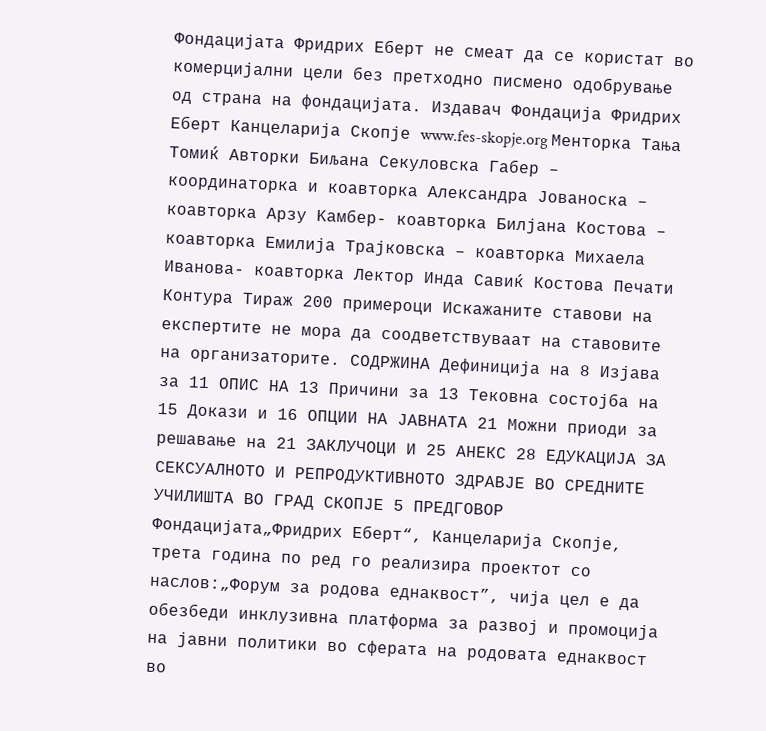Фондацијата Фридрих Еберт не смеат да се користат во комерцијални цели без претходно писмено одобрување од страна на фондацијата. Издавач Фондација Фридрих Еберт Канцеларија Скопје www.fes-skopje.org Менторка Тања Томиќ Авторки Биљана Секуловска Габер – координаторка и коавторка Александра Јованоска – коавторкa Арзу Kамбер- коавторка Билјана Костова – коавторка Емилија Трајковска – коавторка Михаела Иванова- коавторка Лектор Инда Савиќ Костова Печати Контура Тираж 200 примероци Искажаните ставови на експертите не мора да соодветствуваат на ставовите на организаторите. СОДРЖИНА Дефиниција на 8 Изјава за 11 ОПИС НА 13 Причини за 13 Тековна состојба на 15 Докази и 16 ОПЦИИ НА ЈАВНАТА 21 Можни приоди за решавање на 21 ЗАКЛУЧОЦИ И 25 АНЕКС 28 ЕДУКАЦИЈА ЗА СЕКСУАЛНОТО И РЕПРОДУКТИВНОТО ЗДРАВЈЕ ВО СРЕДНИТЕ УЧИЛИШТА ВО ГРАД СКОПЈЕ 5 ПРЕДГОВОР Фондацијата„Фридрих Еберт“, Канцеларија Скопје, трета година по ред го реализира проектот со наслов:„Форум за родова еднаквост”, чија цел е да обезбеди инклузивна платформа за развој и промоција на јавни политики во сферата на родовата еднаквост во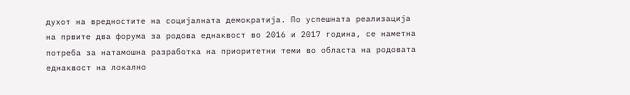духот на вредностите на социјалната демократија. По успешната реализација на првите два форума за родова еднаквост во 2016 и 2017 година, се наметна потреба за натамошна разработка на приоритетни теми во областа на родовата еднаквост на локално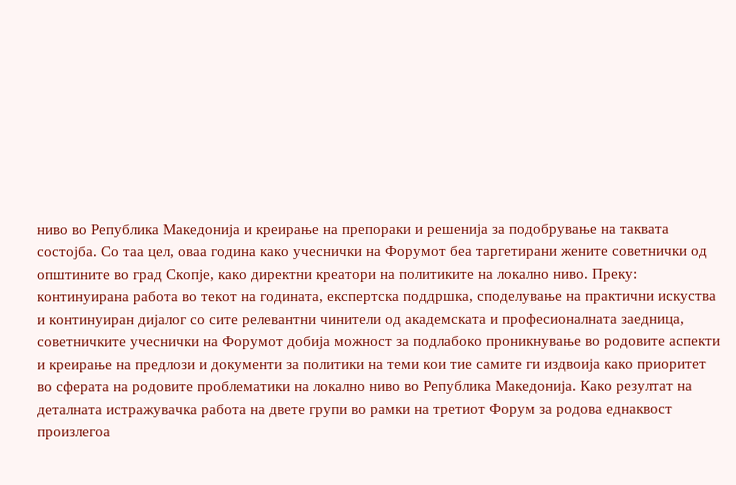ниво во Република Македонија и креирање на препораки и решенија за подобрување на таквата состојба. Со таа цел, оваа година како учеснички на Форумот беа таргетирани жените советнички од општините во град Скопје, како директни креатори на политиките на локално ниво. Преку: континуирана работа во текот на годината, експертска поддршка, споделување на практични искуства и континуиран дијалог со сите релевантни чинители од академската и професионалната заедница, советничките учеснички на Форумот добија можност за подлабоко проникнување во родовите аспекти и креирање на предлози и документи за политики на теми кои тие самите ги издвоија како приоритет во сферата на родовите проблематики на локално ниво во Република Македонија. Како резултат на деталната истражувачка работа на двете групи во рамки на третиот Форум за родова еднаквост произлегоа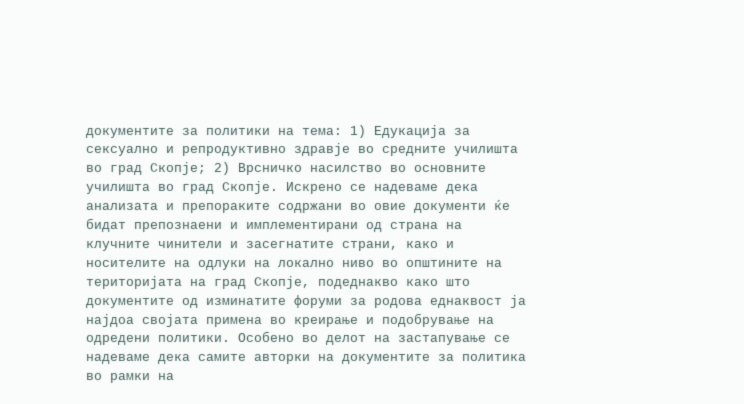документите за политики на тема: 1) Едукација за сексуално и репродуктивно здравје во средните училишта во град Скопје; 2) Врсничко насилство во основните училишта во град Скопје. Искрено се надеваме дека анализата и препораките содржани во овие документи ќе бидат препознаени и имплементирани од страна на клучните чинители и засегнатите страни, како и носителите на одлуки на локално ниво во општините на територијата на град Скопје, подеднакво како што документите од изминатите форуми за родова еднаквост ја најдоа својата примена во креирање и подобрување на одредени политики. Особено во делот на застапување се надеваме дека самите авторки на документите за политика во рамки на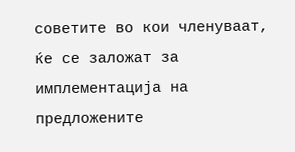советите во кои членуваат, ќе се заложат за имплементација на предложените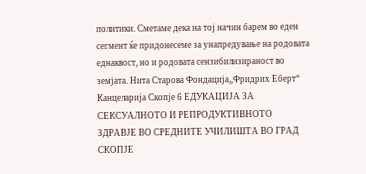политики. Сметаме дека на тој начин барем во еден сегмент ќе придонесеме за унапредување на родовата еднаквост, но и родовата сензибилизираност во земјата. Нита Старова Фондација„Фридрих Еберт“ Канцеларија Скопје 6 ЕДУКАЦИЈА ЗА СЕКСУАЛНОТО И РЕПРОДУКТИВНОТО ЗДРАВЈЕ ВО СРЕДНИТЕ УЧИЛИШТА ВО ГРАД СКОПЈЕ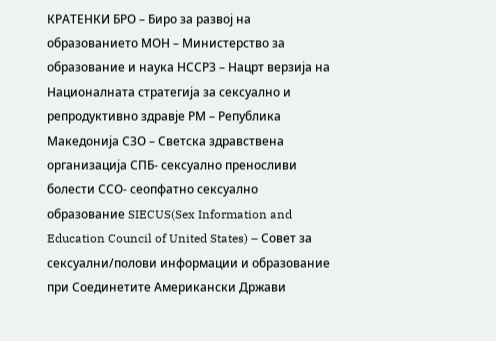КРАТЕНКИ БРО – Биро за развој на образованието МОН – Министерство за образование и наука НССРЗ – Нацрт верзија на Националната стратегија за сексуално и репродуктивно здравје РМ – Република Македонија СЗО – Светска здравствена организација СПБ- сексуално преносливи болести ССО- сеопфатно сексуално образование SIECUS(Sex Information and Education Council of United States) – Совет за сексуални/полови информации и образование при Соединетите Американски Држави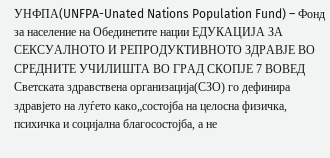УНФПА(UNFPA-Unated Nations Population Fund) – Фонд за население на Обединетите нации ЕДУКАЦИЈА ЗА СЕКСУАЛНОТО И РЕПРОДУКТИВНОТО ЗДРАВЈЕ ВО СРЕДНИТЕ УЧИЛИШТА ВО ГРАД СКОПЈЕ 7 ВОВЕД Светската здравствена организација(СЗО) го дефинира здравјето на луѓето како„состојба на целосна физичка, психичка и социјална благосостојба, а не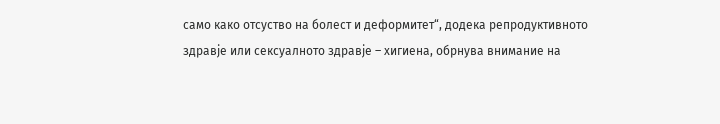само како отсуство на болест и деформитет“, додека репродуктивното здравје или сексуалното здравје – хигиена, обрнува внимание на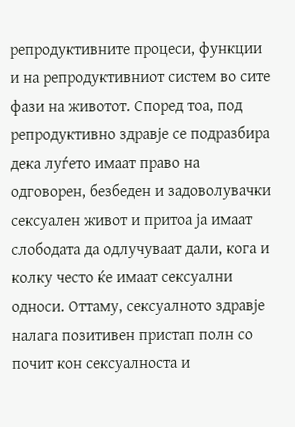репродуктивните процеси, функции и на репродуктивниот систем во сите фази на животот. Според тоа, под репродуктивно здравје се подразбира дека луѓето имаат право на одговорен, безбеден и задоволувачки сексуален живот и притоа ја имаат слободата да одлучуваат дали, кога и колку често ќе имаат сексуални односи. Оттаму, сексуалното здравје налага позитивен пристап полн со почит кон сексуалноста и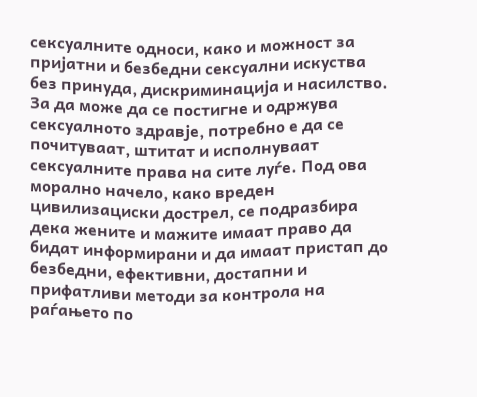сексуалните односи, како и можност за пријатни и безбедни сексуални искуства без принуда, дискриминација и насилство. За да може да се постигне и одржува сексуалното здравје, потребно е да се почитуваат, штитат и исполнуваат сексуалните права на сите луѓе. Под ова морално начело, како вреден цивилизациски дострел, се подразбира дека жените и мажите имаат право да бидат информирани и да имаат пристап до безбедни, ефективни, достапни и прифатливи методи за контрола на раѓањето по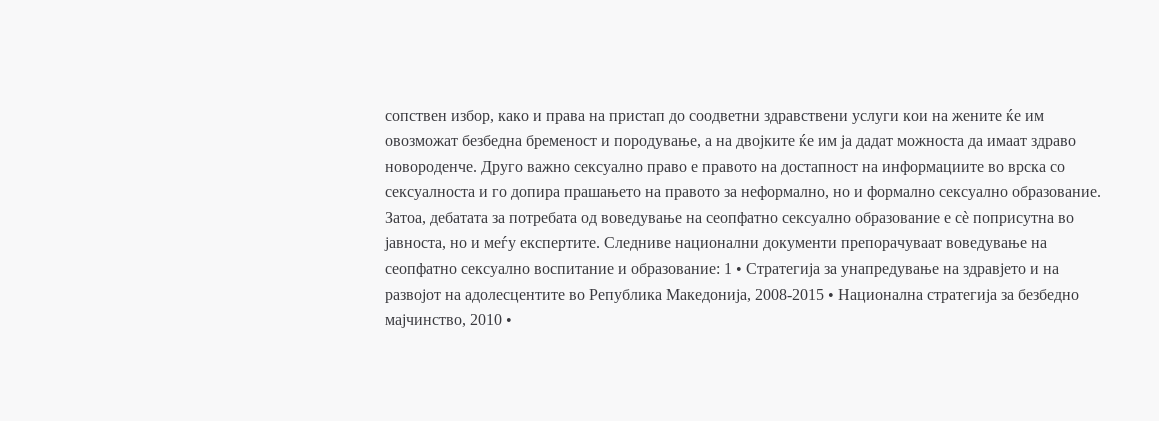сопствен избор, како и права на пристап до соодветни здравствени услуги кои на жените ќе им овозможат безбедна бременост и породување, а на двојките ќе им ја дадат можноста да имаат здраво новороденче. Друго важно сексуално право е правото на достапност на информациите во врска со сексуалноста и го допира прашањето на правото за неформално, но и формално сексуално образование. Затоа, дебатата за потребата од воведување на сеопфатно сексуално образование е сè поприсутна во јавноста, но и меѓу експертите. Следниве национални документи препорачуваат воведување на сеопфатно сексуално воспитание и образование: 1 • Стратегија за унапредување на здравјето и на развојот на адолесцентите во Република Македонија, 2008-2015 • Национална стратегија за безбедно мајчинство, 2010 •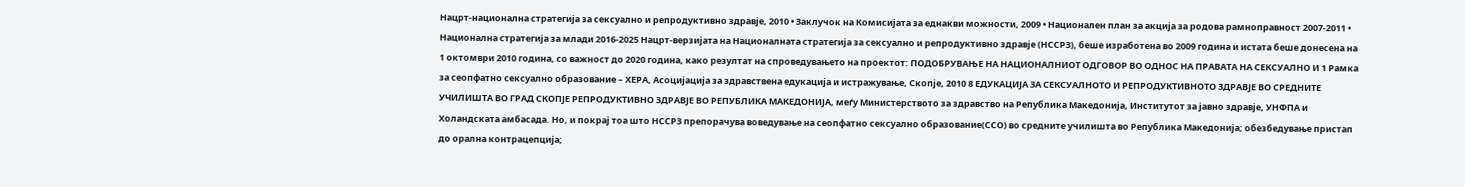Нацрт-национална стратегија за сексуално и репродуктивно здравје, 2010 • Заклучок на Комисијата за еднакви можности, 2009 • Национален план за акција за родова рамноправност 2007-2011 • Национална стратегија за млади 2016-2025 Нацрт-верзијата на Националната стратегија за сексуално и репродуктивно здравје (НССРЗ), беше изработена во 2009 година и истата беше донесена на 1 октомври 2010 година, со важност до 2020 година, како резултат на спроведувањето на проектот: ПОДОБРУВАЊЕ НА НАЦИОНАЛНИОТ ОДГОВОР ВО ОДНОС НА ПРАВАТА НА СЕКСУАЛНО И 1 Рамка за сеопфатно сексуално образование – ХЕРА, Асоцијација за здравствена едукација и истражување, Скопје, 2010 8 ЕДУКАЦИЈА ЗА СЕКСУАЛНОТО И РЕПРОДУКТИВНОТО ЗДРАВЈЕ ВО СРЕДНИТЕ УЧИЛИШТА ВО ГРАД СКОПЈЕ РЕПРОДУКТИВНО ЗДРАВЈЕ ВО РЕПУБЛИКА МАКЕДОНИЈА, меѓу Министерството за здравство на Република Македонија, Институтот за јавно здравје, УНФПА и Холандската амбасада. Но, и покрај тоа што НССРЗ препорачува воведување на сeопфатно сексуално образование(ССО) во средните училишта во Република Македонија; обезбедување пристап до орална контрацепција;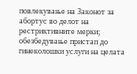повлекување на Законот за абортус во делот на рестриктивните мерки; обезбедување пристап до гинеколошки услуги на целата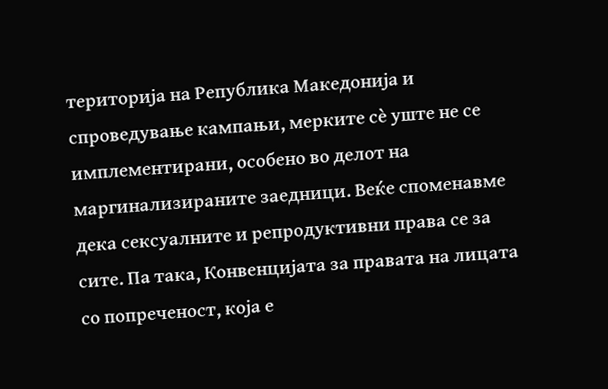територија на Република Македонија и спроведување кампањи, мерките сè уште не се имплементирани, особено во делот на маргинализираните заедници. Веќе споменавме дека сексуалните и репродуктивни права се за сите. Па така, Конвенцијата за правата на лицата со попреченост, која е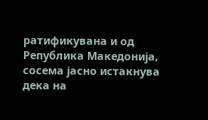ратификувана и од Република Македонија, сосема јасно истакнува дека на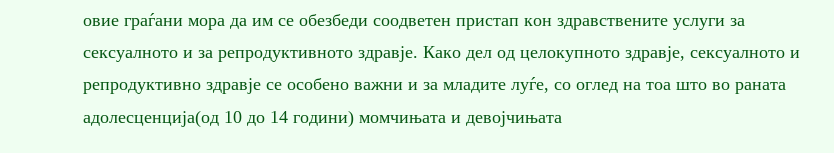овие граѓани мора да им се обезбеди соодветен пристап кон здравствените услуги за сексуалното и за репродуктивното здравје. Како дел од целокупното здравје, сексуалното и репродуктивно здравје се особено важни и за младите луѓе, со оглед на тоа што во раната адолесценција(од 10 до 14 години) момчињата и девојчињата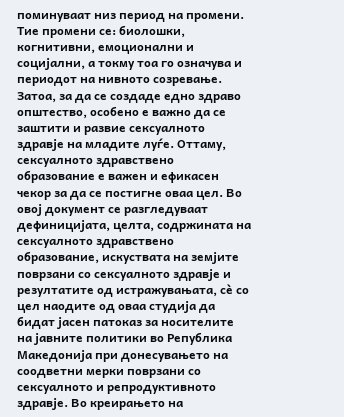поминуваат низ период на промени. Тие промени се: биолошки, когнитивни, емоционални и социјални, а токму тоа го означува и периодот на нивното созревање. Затоа, за да се создаде едно здраво општество, особено е важно да се заштити и развие сексуалното здравје на младите луѓе. Оттаму, сексуалното здравствено образование е важен и ефикасен чекор за да се постигне оваа цел. Во овој документ се разгледуваат дефиницијата, целта, содржината на сексуалното здравствено образование, искуствата на земјите поврзани со сексуалното здравје и резултатите од истражувањата, сè со цел наодите од оваа студија да бидат јасен патоказ за носителите на јавните политики во Република Македонија при донесувањето на соодветни мерки поврзани со сексуалното и репродуктивното здравје. Во креирањето на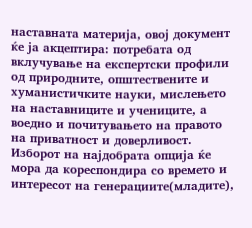наставната материја, овој документ ќе ја акцептира: потребата од вклучување на експертски профили од природните, општествените и хуманистичките науки, мислењето на наставниците и учениците, а воедно и почитувањето на правото на приватност и доверливост. Изборот на најдобрата опција ќе мора да кореспондира со времето и интересот на генерациите(младите),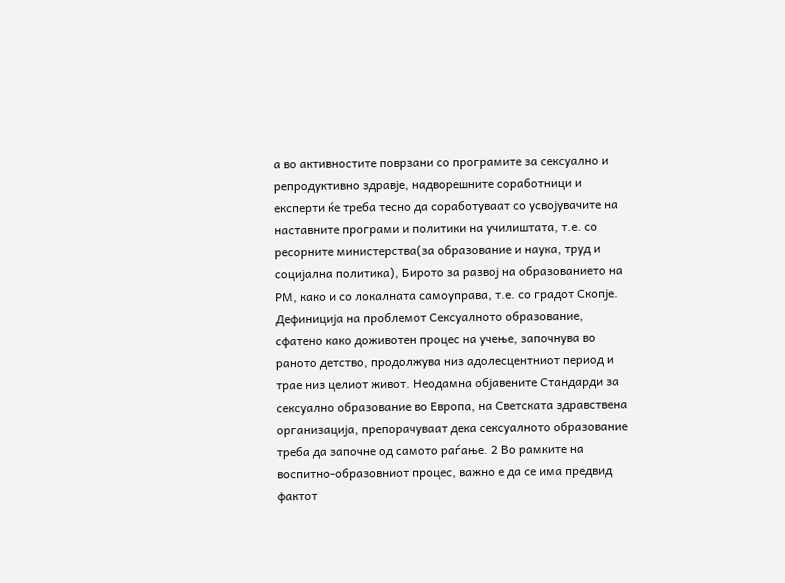а во активностите поврзани со програмите за сексуално и репродуктивно здравје, надворешните соработници и експерти ќе треба тесно да соработуваат со усвојувачите на наставните програми и политики на училиштата, т.е. со ресорните министерства(за образование и наука, труд и социјална политика), Бирото за развој на образованието на РМ, како и со локалната самоуправа, т.е. со градот Скопје. Дефиниција на проблемот Сексуалното образование, сфатено како доживотен процес на учење, започнува во раното детство, продолжува низ адолесцентниот период и трае низ целиот живот. Неодамна објавените Стандарди за сексуално образование во Европа, на Светската здравствена организација, препорачуваат дека сексуалното образование треба да започне од самото раѓање. 2 Во рамките на воспитно-образовниот процес, важно е да се има предвид фактот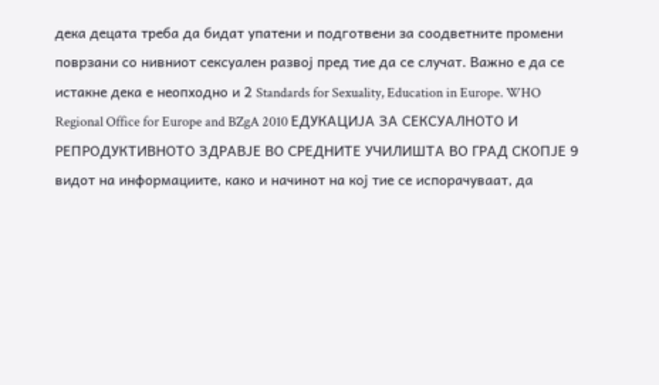дека децата треба да бидат упатени и подготвени за соодветните промени поврзани со нивниот сексуален развој пред тие да се случат. Важно е да се истакне дека е неопходно и 2 Standards for Sexuality, Education in Europe. WHO Regional Office for Europe and BZgA 2010 ЕДУКАЦИЈА ЗА СЕКСУАЛНОТО И РЕПРОДУКТИВНОТО ЗДРАВЈЕ ВО СРЕДНИТЕ УЧИЛИШТА ВО ГРАД СКОПЈЕ 9 видот на информациите, како и начинот на кој тие се испорачуваат, да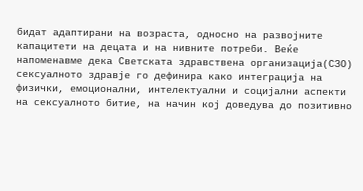бидат адаптирани на возраста, односно на развојните капацитети на децата и на нивните потреби. Веќе напоменавме дека Светската здравствена организација(СЗО) сексуалното здравје го дефинира како интеграција на физички, емоционални, интелектуални и социјални аспекти на сексуалното битие, на начин кој доведува до позитивно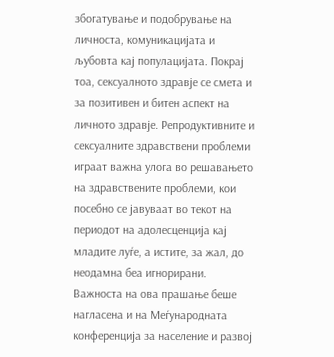збогатување и подобрување на личноста, комуникацијата и љубовта кај популацијата. Покрај тоа, сексуалното здравје се смета и за позитивен и битен аспект на личното здравје. Репродуктивните и сексуалните здравствени проблеми играат важна улога во решавањето на здравствените проблеми, кои посебно се јавуваат во текот на периодот на адолесценција кај младите луѓе, а истите, за жал, до неодамна беа игнорирани. Важноста на ова прашање беше нагласена и на Меѓународната конференција за население и развој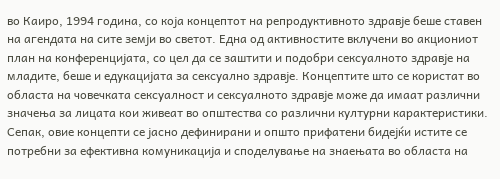во Каиро, 1994 година, со која концептот на репродуктивното здравје беше ставен на агендата на сите земји во светот. Една од активностите вклучени во акциониот план на конференцијата, со цел да се заштити и подобри сексуалното здравје на младите, беше и едукацијата за сексуално здравје. Концептите што се користат во областа на човечката сексуалност и сексуалното здравје може да имаат различни значења за лицата кои живеат во општества со различни културни карактеристики. Сепак, овие концепти се јасно дефинирани и општо прифатени бидејќи истите се потребни за ефективна комуникација и споделување на знаењата во областа на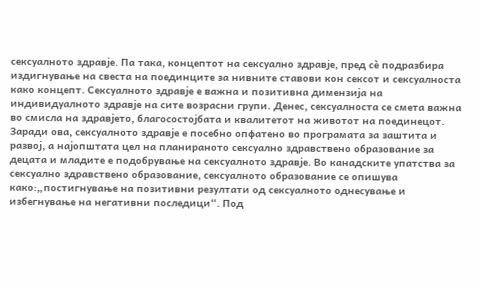сексуалното здравје. Па така, концептот на сексуално здравје, пред сè подразбира издигнување на свеста на поединците за нивните ставови кон сексот и сексуалноста како концепт. Сексуалното здравје е важна и позитивна димензија на индивидуалното здравје на сите возрасни групи. Денес, сексуалноста се смета важна во смисла на здравјето, благосостојбата и квалитетот на животот на поединецот. Заради ова, сексуалното здравје е посебно опфатено во програмата за заштита и развој, а најопштата цел на планираното сексуално здравствено образование за децата и младите е подобрување на сексуалното здравје. Во канадските упатства за сексуално здравствено образование, сексуалното образование се опишува како:„постигнување на позитивни резултати од сексуалното однесување и избегнување на негативни последици“. Под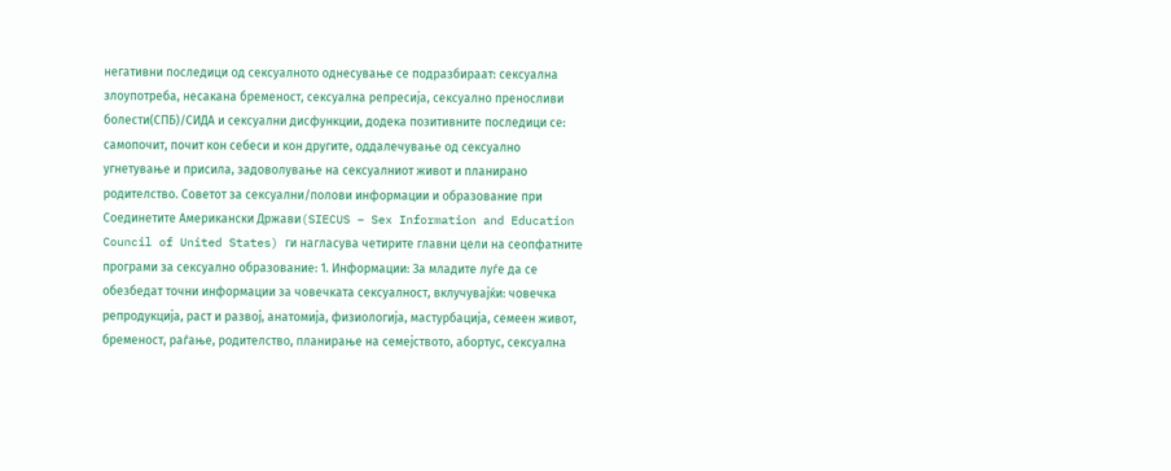негативни последици од сексуалното однесување се подразбираат: сексуална злоупотреба, несакана бременост, сексуална репресија, сексуално преносливи болести(СПБ)/СИДА и сексуални дисфункции, додека позитивните последици се: самопочит, почит кон себеси и кон другите, оддалечување од сексуално угнетување и присила, задоволување на сексуалниот живот и планирано родителство. Советот за сексуални/полови информации и образование при Соединетите Американски Држави(SIECUS – Sex Information and Education Council of United States) ги нагласува четирите главни цели на сеопфатните програми за сексуално образование: 1. Информации: За младите луѓе да се обезбедат точни информации за човечката сексуалност, вклучувајќи: човечка репродукција, раст и развој, анатомија, физиологија, мастурбација, семеен живот, бременост, раѓање, родителство, планирање на семејството, абортус, сексуална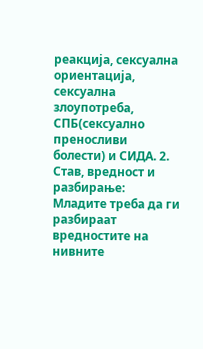реакција, сексуална ориентација, сексуална злоупотреба, СПБ(сексуално преносливи болести) и СИДА. 2. Став, вредност и разбирање: Младите треба да ги разбираат вредностите на нивните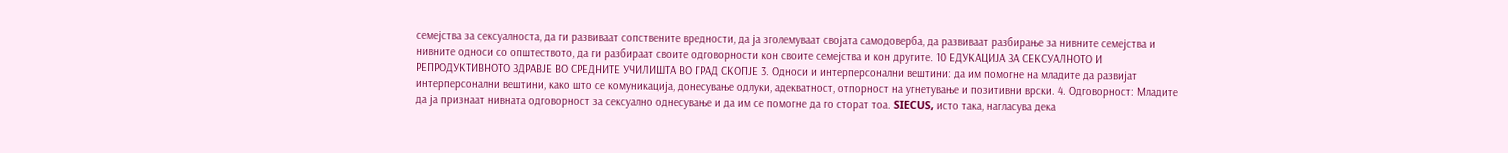семејства за сексуалноста, да ги развиваат сопствените вредности, да ја зголемуваат својата самодоверба, да развиваат разбирање за нивните семејства и нивните односи со општеството, да ги разбираат своите одговорности кон своите семејства и кон другите. 10 ЕДУКАЦИЈА ЗА СЕКСУАЛНОТО И РЕПРОДУКТИВНОТО ЗДРАВЈЕ ВО СРЕДНИТЕ УЧИЛИШТА ВО ГРАД СКОПЈЕ 3. Односи и интерперсонални вештини: да им помогне на младите да развијат интерперсонални вештини, како што се комуникација, донесување одлуки, адекватност, отпорност на угнетување и позитивни врски. 4. Одговорност: Младите да ја признаат нивната одговорност за сексуално однесување и да им се помогне да го сторат тоа. SIECUS, исто така, нагласува дека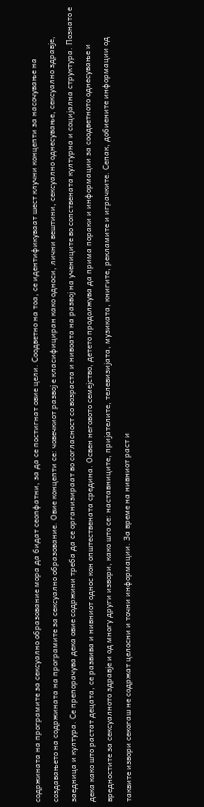содржината на програмите за сексуално образование мора да бидат сеопфатни, за да се постигнат овие цели. Соодветно на тоа, се идентификуваат шест клучни концепти за насочување на создавањето на содржината на програмите за сексуално образование. Овие концепти се: човечкиот развој е класифициран како односи, лични вештини, сексуално однесување, сексуално здравје, заедница и култура. Се препорачува дека овие содржини треба да се организираат во согласност со возраста и нивоата на развој на учениците во сопствената културна и социјална структура. Познато е дека како што растат децата, се развива и нивниот однос кон општествената средина. Освен неговото семејство, детето продолжува да прима пораки и информации за соодветното однесување и вредностите за сексуалното здравје и од многу други извори, како што се: наставниците, пријателите, телевизијата, музиката, книгите, рекламите и играчките. Сепак, добиените информации од таквите извори секогаш не содржат целосни и точни информации. За време на нивниот раст и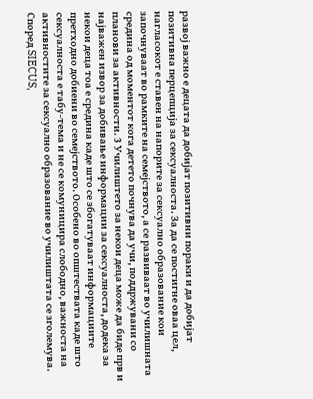развој важно е децата да добијат позитивни пораки и да добијат позитивна перцепција за сексуалноста. За да се постигне оваа цел, нагласокот е ставен на напорите за сексуално образование кои започнуваат во рамките на семејството, а се развиваат во училишната средина од моментот кога детето почнува да учи, поддржувани со планови за активности. 3 Училиштето за некои деца може да биде прв и најважен извор за добивање информации за сексуалноста, додека за некои деца тоа е средина каде што се збогатуваат информациите претходно добиени во семејството. Особено во општествата каде што сексуалноста е табу-тема и не се комуницира слободно, важноста на активностите за сексуално образование во училиштата се зголемува. Според SIECUS,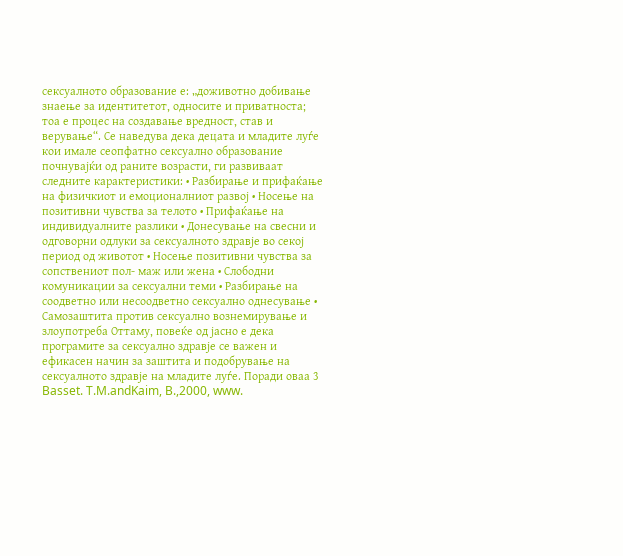сексуалното образование е: „доживотно добивање знаење за идентитетот, односите и приватноста; тоа е процес на создавање вредност, став и верување“. Се наведува дека децата и младите луѓе кои имале сеопфатно сексуално образование почнувајќи од раните возрасти, ги развиваат следните карактеристики: • Разбирање и прифаќање на физичкиот и емоционалниот развој • Носење на позитивни чувства за телото • Прифаќање на индивидуалните разлики • Донесување на свесни и одговорни одлуки за сексуалното здравје во секој период од животот • Носење позитивни чувства за сопствениот пол- маж или жена • Слободни комуникации за сексуални теми • Разбирање на соодветно или несоодветно сексуално однесување • Самозаштита против сексуално вознемирување и злоупотреба Оттаму, повеќе од јасно е дека програмите за сексуално здравје се важен и ефикасен начин за заштита и подобрување на сексуалното здравје на младите луѓе. Поради оваа 3 Basset. T.M.andKaim, B.,2000, www.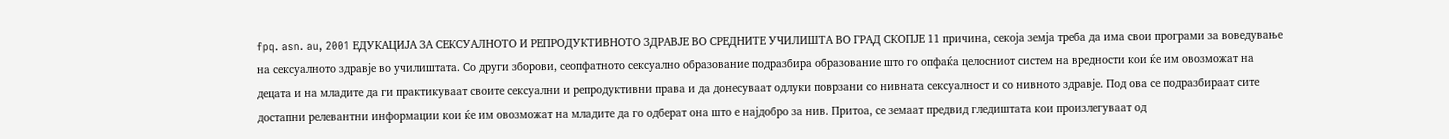fpq. asn. au, 2001 ЕДУКАЦИЈА ЗА СЕКСУАЛНОТО И РЕПРОДУКТИВНОТО ЗДРАВЈЕ ВО СРЕДНИТЕ УЧИЛИШТА ВО ГРАД СКОПЈЕ 11 причина, секоја земја треба да има свои програми за воведување на сексуалното здравје во училиштата. Со други зборови, сеопфатното сексуално образование подразбира образование што го опфаќа целосниот систем на вредности кои ќе им овозможат на децата и на младите да ги практикуваат своите сексуални и репродуктивни права и да донесуваат одлуки поврзани со нивната сексуалност и со нивното здравје. Под ова се подразбираат сите достапни релевантни информации кои ќе им овозможат на младите да го одберат она што е најдобро за нив. Притоа, се земаат предвид гледиштата кои произлегуваат од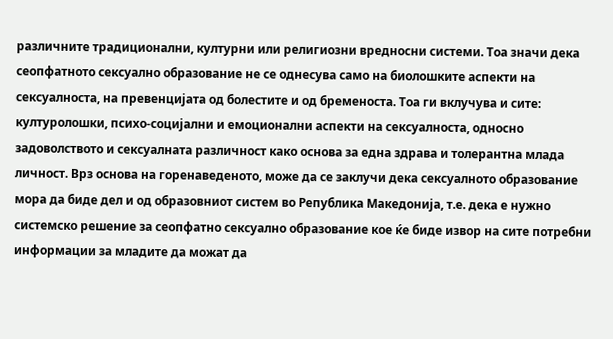различните традиционални, културни или религиозни вредносни системи. Тоа значи дека сеопфатното сексуално образование не се однесува само на биолошките аспекти на сексуалноста, на превенцијата од болестите и од бременоста. Тоа ги вклучува и сите: културолошки, психо-социјални и емоционални аспекти на сексуалноста, односно задоволството и сексуалната различност како основа за една здрава и толерантна млада личност. Врз основа на горенаведеното, може да се заклучи дека сексуалното образование мора да биде дел и од образовниот систем во Република Македонија, т.е. дека е нужно системско решение за сеопфатно сексуално образование кое ќе биде извор на сите потребни информации за младите да можат да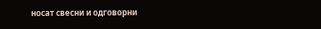носат свесни и одговорни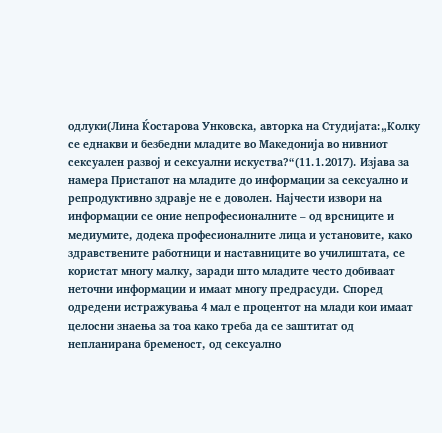одлуки(Лина Ќостарова Унковска, авторка на Студијата:„Колку се еднакви и безбедни младите во Македонија во нивниот сексуален развој и сексуални искуства?“(11.1.2017). Изјава за намера Пристапот на младите до информации за сексуално и репродуктивно здравје не е доволен. Најчести извори на информации се оние непрофесионалните – од врсниците и медиумите, додека професионалните лица и установите, како здравствените работници и наставниците во училиштата, се користат многу малку, заради што младите често добиваат неточни информации и имаат многу предрасуди. Според одредени истражувања 4 мал е процентот на млади кои имаат целосни знаења за тоа како треба да се заштитат од непланирана бременост, од сексуално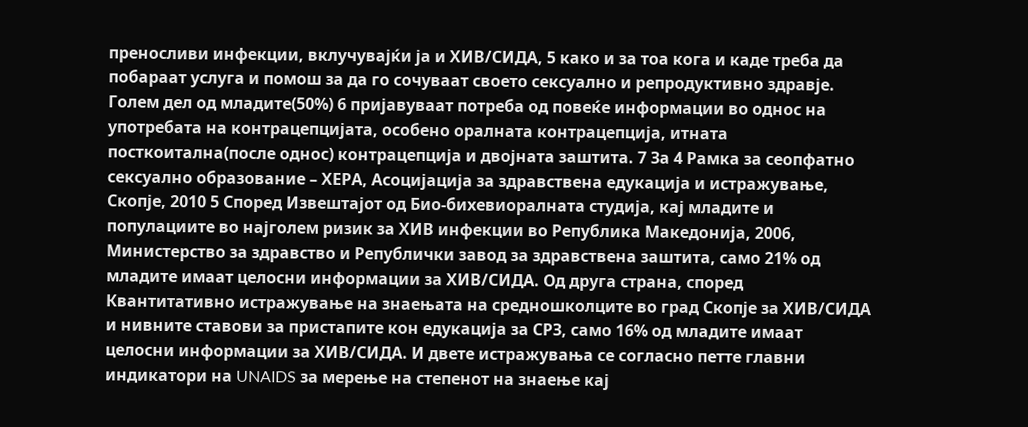преносливи инфекции, вклучувајќи ја и ХИВ/СИДА, 5 како и за тоа кога и каде треба да побараат услуга и помош за да го сочуваат своето сексуално и репродуктивно здравје. Голем дел од младите(50%) 6 пријавуваат потреба од повеќе информации во однос на употребата на контрацепцијата, особено оралната контрацепција, итната посткоитална(после однос) контрацепција и двојната заштита. 7 За 4 Рамка за сеопфатно сексуално образование – ХЕРА, Асоцијација за здравствена едукација и истражување, Скопје, 2010 5 Според Извештајот од Био-бихевиоралната студија, кај младите и популациите во најголем ризик за ХИВ инфекции во Република Македонија, 2006, Министерство за здравство и Републички завод за здравствена заштита, само 21% од младите имаат целосни информации за ХИВ/СИДА. Од друга страна, според Квантитативно истражување на знаењата на средношколците во град Скопје за ХИВ/СИДА и нивните ставови за пристапите кон едукација за СРЗ, само 16% од младите имаат целосни информации за ХИВ/СИДА. И двете истражувања се согласно петте главни индикатори на UNAIDS за мерење на степенот на знаење кај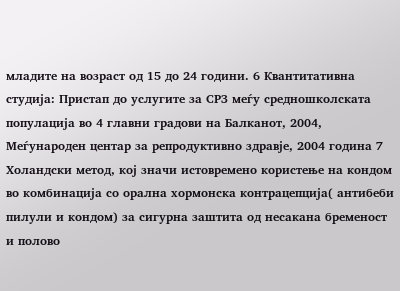младите на возраст од 15 до 24 години. 6 Квантитативна студија: Пристап до услугите за СРЗ меѓу средношколската популација во 4 главни градови на Балканот, 2004, Меѓународен центар за репродуктивно здравје, 2004 година 7 Холандски метод, кој значи истовремено користење на кондом во комбинација со орална хормонска контрацепција( антибеби пилули и кондом) за сигурна заштита од несакана бременост и полово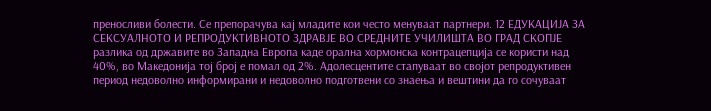преносливи болести. Се препорачува кај младите кои често менуваат партнери. 12 ЕДУКАЦИЈА ЗА СЕКСУАЛНОТО И РЕПРОДУКТИВНОТО ЗДРАВЈЕ ВО СРЕДНИТЕ УЧИЛИШТА ВО ГРАД СКОПЈЕ разлика од државите во Западна Европа каде орална хормонска контрацепција се користи над 40%, во Македонија тој број е помал од 2%. Адолесцентите стапуваат во својот репродуктивен период недоволно информирани и недоволно подготвени со знаења и вештини да го сочуваат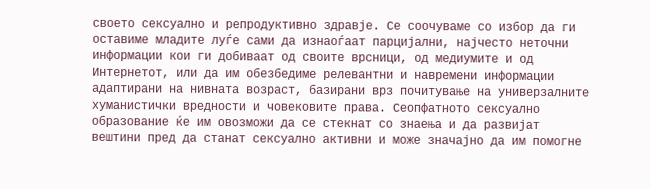своето сексуално и репродуктивно здравје. Се соочуваме со избор да ги оставиме младите луѓе сами да изнаоѓаат парцијални, најчесто неточни информации кои ги добиваат од своите врсници, од медиумите и од Интернетот, или да им обезбедиме релевантни и навремени информации адаптирани на нивната возраст, базирани врз почитување на универзалните хуманистички вредности и човековите права. Сеопфатното сексуално образование ќе им овозможи да се стекнат со знаења и да развијат вештини пред да станат сексуално активни и може значајно да им помогне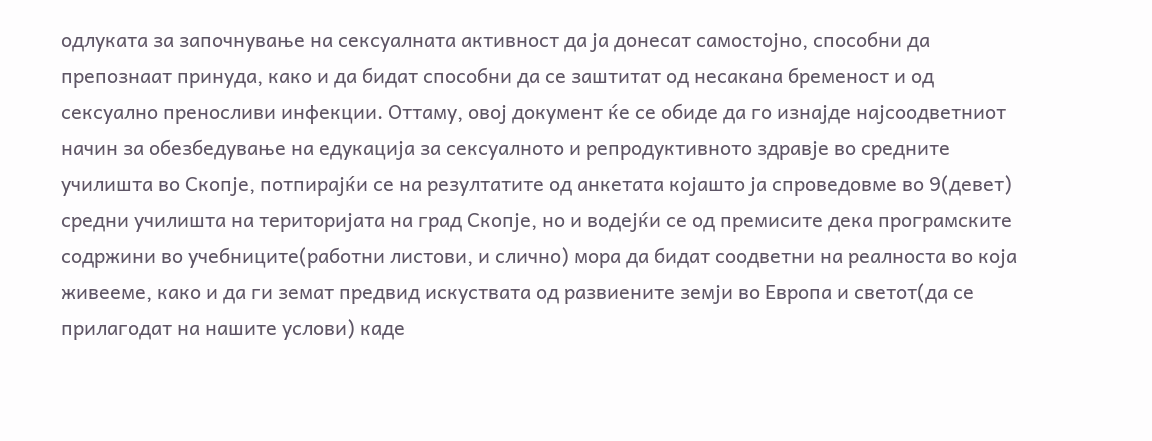одлуката за започнување на сексуалната активност да ја донесат самостојно, способни да препознаат принуда, како и да бидат способни да се заштитат од несакана бременост и од сексуално преносливи инфекции. Оттаму, овој документ ќе се обиде да го изнајде најсоодветниот начин за обезбедување на едукација за сексуалното и репродуктивното здравје во средните училишта во Скопје, потпирајќи се на резултатите од анкетата којашто ја спроведовме во 9(девет) средни училишта на територијата на град Скопје, но и водејќи се од премисите дека програмските содржини во учебниците(работни листови, и слично) мора да бидат соодветни на реалноста во која живееме, како и да ги земат предвид искуствата од развиените земји во Европа и светот(да се прилагодат на нашите услови) каде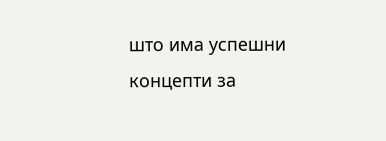што има успешни концепти за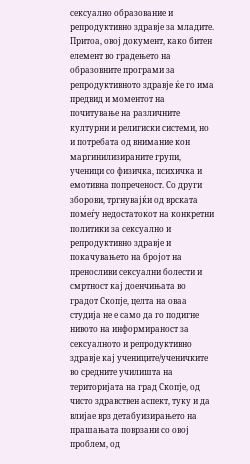сексуално образование и репродуктивно здравје за младите. Притоа, овој документ, како битен елемент во градењето на образовните програми за репродуктивното здравје ќе го има предвид и моментот на почитување на различните културни и религиски системи, но и потребата од внимание кон маргинилизираните групи, ученици со физичка, психичка и емотивна попреченост. Со други зборови, тргнувајќи од врската помеѓу недостатокот на конкретни политики за сексуално и репродуктивно здравје и покачувањето на бројот на преносливи сексуални болести и смртност кај доенчињата во градот Скопје, целта на оваа студија не е само да го подигне нивото на информираност за сексуалното и репродуктивно здравје кај учениците/ученичките во средните училишта на територијата на град Скопје, од чисто здравствен аспект, туку и да влијае врз детабуизирањето на прашањата поврзани со овој проблем, од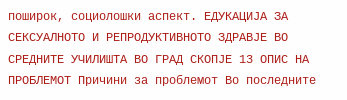поширок, социолошки аспект. ЕДУКАЦИЈА ЗА СЕКСУАЛНОТО И РЕПРОДУКТИВНОТО ЗДРАВЈЕ ВО СРЕДНИТЕ УЧИЛИШТА ВО ГРАД СКОПЈЕ 13 ОПИС НА ПРОБЛЕМОТ Причини за проблемот Во последните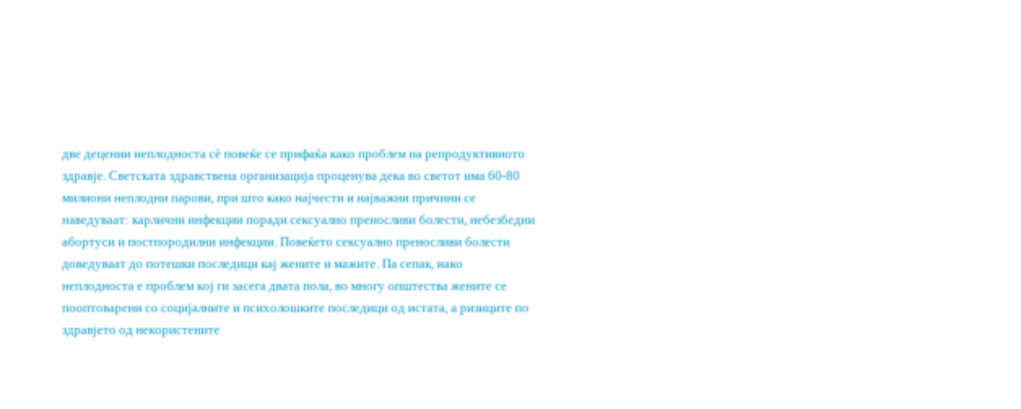две децении неплодноста сè повеќе се прифаќа како проблем на репродуктивното здравје. Светската здравствена организација проценува дека во светот има 60-80 милиони неплодни парови, при што како најчести и најважни причини се наведуваат: карлични инфекции поради сексуално преносливи болести, небезбедни абортуси и постпородилни инфекции. Повеќето сексуално преносливи болести доведуваат до потешки последици кај жените и мажите. Па сепак, иако неплодноста е проблем кој ги засега двата пола, во многу општества жените се пооптоварени со социјалните и психолошките последици од истата, а ризиците по здравјето од некористените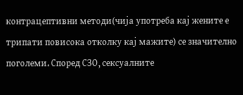контрацептивни методи(чија употреба кај жените е трипати повисока отколку кај мажите) се значително поголеми. Според СЗО, сексуалните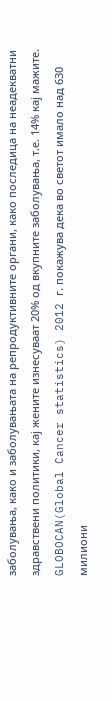заболувања, како и заболувањата на репродуктивните органи, како последица на неадекватни здравствени политики, кај жените изнесуваат 20% од вкупните заболувања, т.е. 14% кај мажите. GLOBOCAN(Global Cancer statistics) 2012 г. покажува дека во светот имало над 630 милиони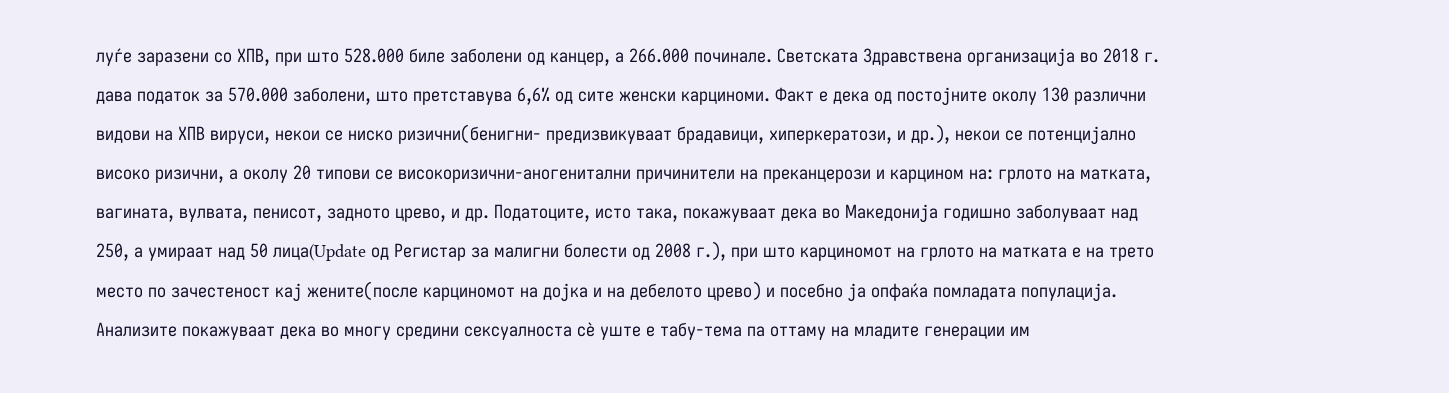луѓе заразени со ХПВ, при што 528.000 биле заболени од канцер, а 266.000 починале. Светската Здравствена организација во 2018 г. дава податок за 570.000 заболени, што претставува 6,6% од сите женски карциноми. Факт е дека од постојните околу 130 различни видови на ХПВ вируси, некои се ниско ризични(бенигни- предизвикуваат брадавици, хиперкератози, и др.), некои се потенцијално високо ризични, а околу 20 типови се високоризични-аногенитални причинители на преканцерози и карцином на: грлото на матката, вагината, вулвата, пенисот, задното црево, и др. Податоците, исто така, покажуваат дека во Македонија годишно заболуваат над 250, а умираат над 50 лица(Update од Регистар за малигни болести од 2008 г.), при што карциномот на грлото на матката е на трето место по зачестеност кај жените(после карциномот на дојка и на дебелото црево) и посебно ја опфаќа помладата популација. Анализите покажуваат дека во многу средини сексуалноста сè уште е табу-тема па оттаму на младите генерации им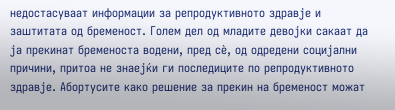недостасуваат информации за репродуктивното здравје и заштитата од бременост. Голем дел од младите девојки сакаат да ја прекинат бременоста водени, пред сè, од одредени социјални причини, притоа не знаејќи ги последиците по репродуктивното здравје. Абортусите како решение за прекин на бременост можат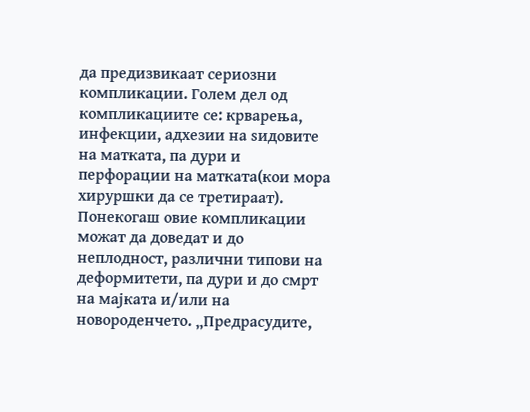да предизвикаат сериозни компликации. Голем дел од компликациите се: крварења, инфекции, адхезии на ѕидовите на матката, па дури и перфорации на матката(кои мора хируршки да се третираат). Понекогаш овие компликации можат да доведат и до неплодност, различни типови на деформитети, па дури и до смрт на мајката и/или на новороденчето. „Предрасудите,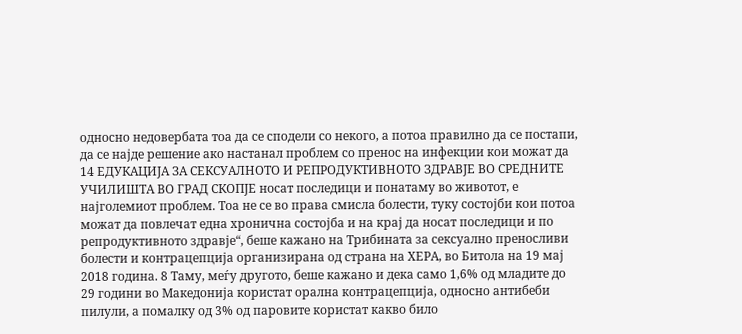односно недовербата тоа да се сподели со некого, а потоа правилно да се постапи, да се најде решение ако настанал проблем со пренос на инфекции кои можат да 14 ЕДУКАЦИЈА ЗА СЕКСУАЛНОТО И РЕПРОДУКТИВНОТО ЗДРАВЈЕ ВО СРЕДНИТЕ УЧИЛИШТА ВО ГРАД СКОПЈЕ носат последици и понатаму во животот, е најголемиот проблем. Тоа не се во права смисла болести, туку состојби кои потоа можат да повлечат една хронична состојба и на крај да носат последици и по репродуктивното здравје“, беше кажано на Трибината за сексуално преносливи болести и контрацепција организирана од страна на ХЕРА, во Битола на 19 мај 2018 година. 8 Таму, меѓу другото, беше кажано и дека само 1,6% од младите до 29 години во Македонија користат орална контрацепција, односно антибеби пилули, а помалку од 3% од паровите користат какво било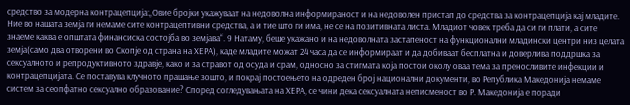средство за модерна контрацепција:„Овие бројки укажуваат на недоволна информираност и на недоволен пристап до средства за контрацепција кај младите. Ние во нашата земја ги немаме сите контрацептивни средства, а и тие што ги има, не се на позитивната листа. Младиот човек треба да си ги плати, а сите знаеме каква е општата финансиска состојба во земјава“. 9 Натаму, беше укажано и на недоволната застапеност на функционални младински центри низ целата земја(само два отворени во Скопје од страна на ХЕРА), каде младите можат 24 часа да се информираат и да добиваат бесплатна и доверлива поддршка за сексуалното и репродуктивното здравје, како и за стравот од осуда и срам, односно за стигмата која постои околу оваа тема за преносливите инфекции и контрацепцијата. Се поставува клучното прашање зошто, и покрај постоењето на одреден број национални документи, во Република Македонија немаме систем за сеопфатно сексуално образование? Според согледувањата на ХЕРА, се чини дека сексуалната неписменост во Р. Македонија е поради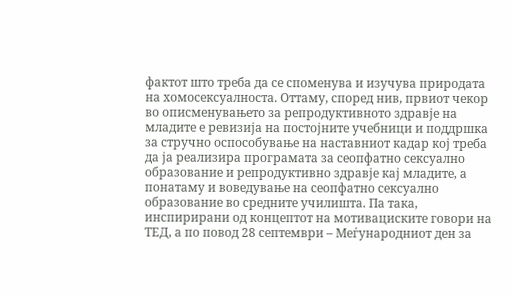фактот што треба да се споменува и изучува природата на хомосексуалноста. Оттаму, според нив, првиот чекор во описменувањето за репродуктивното здравје на младите е ревизија на постојните учебници и поддршка за стручно оспособување на наставниот кадар кој треба да ја реализира програмата за сеопфатно сексуално образование и репродуктивно здравје кај младите, а понатаму и воведување на сеопфатно сексуално образование во средните училишта. Па така, инспирирани од концептот на мотивациските говори на ТЕД, а по повод 28 септември – Меѓународниот ден за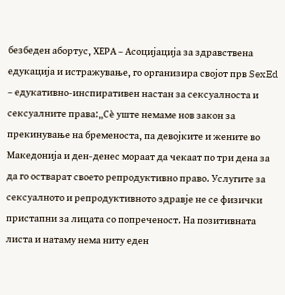безбеден абортус, ХЕРА – Асоцијација за здравствена едукација и истражување, го организира својот прв SexEd – едукативно-инспиративен настан за сексуалноста и сексуалните права:„Сѐ уште немаме нов закон за прекинување на бременоста, па девојките и жените во Македонија и ден-денес мораат да чекаат по три дена за да го остварат своето репродуктивно право. Услугите за сексуалното и репродуктивното здравје не се физички пристапни за лицата со попреченост. На позитивната листа и натаму нема ниту еден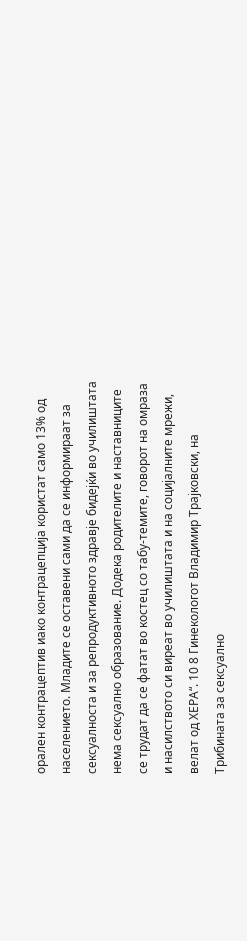орален контрацептив иако контрацепција користат само 13% од населението. Младите се оставени сами да се информираат за сексуалноста и за репродуктивното здравје бидејќи во училиштата нема сексуално образование. Додека родителите и наставниците се трудат да се фатат во костец со табу-темите, говорот на омраза и насилството си виреат во училиштата и на социјалните мрежи, велат од ХЕРА“. 10 8 Гинекологот Владимир Трајковски, на Трибината за сексуално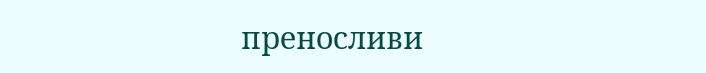преносливи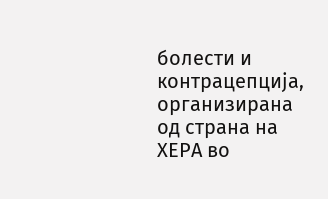болести и контрацепција, организирана од страна на ХЕРА во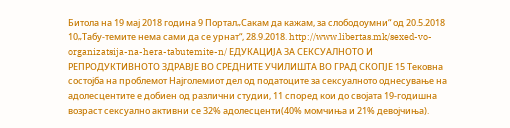Битола на 19 мај 2018 година 9 Портал„Сакам да кажам, за слободоумни“ од 20.5.2018 10„Табу-темите нема сами да се урнат“, 28.9.2018. http://www.libertas.mk/sexed-vo-organizatsija-na-hera-tabutemite-n/ ЕДУКАЦИЈА ЗА СЕКСУАЛНОТО И РЕПРОДУКТИВНОТО ЗДРАВЈЕ ВО СРЕДНИТЕ УЧИЛИШТА ВО ГРАД СКОПЈЕ 15 Тековна состојба на проблемот Најголемиот дел од податоците за сексуалното однесување на адолесцентите е добиен од различни студии, 11 според кои до својата 19-годишна возраст сексуално активни се 32% адолесценти(40% момчиња и 21% девојчиња).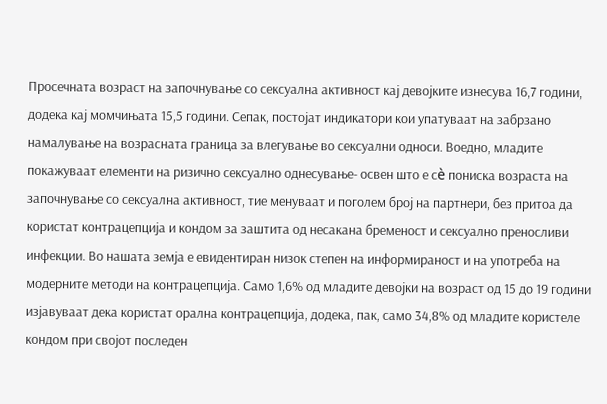Просечната возраст на започнување со сексуална активност кај девојките изнесува 16,7 години, додека кај момчињата 15,5 години. Сепак, постојат индикатори кои упатуваат на забрзано намалување на возрасната граница за влегување во сексуални односи. Воедно, младите покажуваат елементи на ризично сексуално однесување- освен што е сè пониска возраста на започнување со сексуална активност, тие менуваат и поголем број на партнери, без притоа да користат контрацепција и кондом за заштита од несакана бременост и сексуално преносливи инфекции. Во нашата земја е евидентиран низок степен на информираност и на употреба на модерните методи на контрацепција. Само 1,6% од младите девојки на возраст од 15 до 19 години изјавуваат дека користат орална контрацепција, додека, пак, само 34,8% од младите користеле кондом при својот последен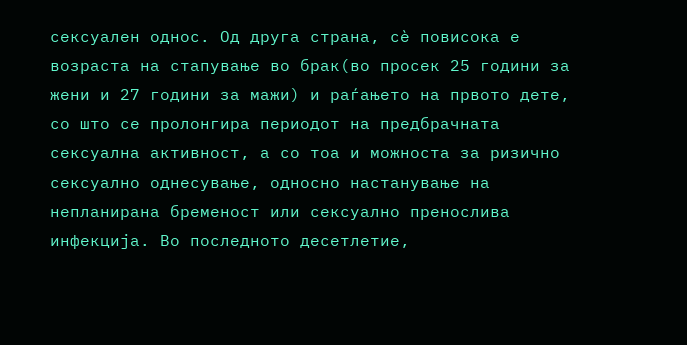сексуален однос. Од друга страна, сè повисока е возраста на стапување во брак(во просек 25 години за жени и 27 години за мажи) и раѓањето на првото дете, со што се пролонгира периодот на предбрачната сексуална активност, а со тоа и можноста за ризично сексуално однесување, односно настанување на непланирана бременост или сексуално пренослива инфекција. Во последното десетлетие,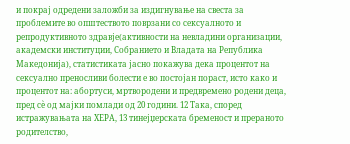и покрај одредени заложби за издигнување на свеста за проблемите во општеството поврзани со сексуалното и репродуктивното здравје(активности на невладини организации, академски институции, Собранието и Владата на Република Македонија), статистиката јасно покажува дека процентот на сексуално преносливи болести е во постојан пораст, исто како и процентот на: абортуси, мртвородени и предвремено родени деца, пред сè од мајки помлади од 20 години. 12 Така, според истражувањата на ХЕРА, 13 тинејџерската бременост и прераното родителство,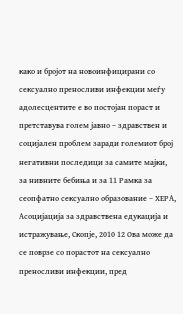како и бројот на новоинфицирани со сексуално преносливи инфекции меѓу адолесцентите е во постојан пораст и претставува голем јавно – здравствен и социјален проблем заради големиот број негативни последици за самите мајки, за нивните бебиња и за 11 Рамка за сеопфатно сексуално образование – ХЕРА, Асоцијација за здравствена едукација и истражување, Скопје, 2010 12 Ова може да се поврзе со порастот на сексуално преносливи инфекции, пред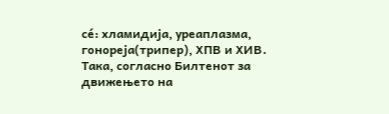сé: хламидија, уреаплазма, гонореја(трипер), ХПВ и ХИВ. Така, согласно Билтенот за движењето на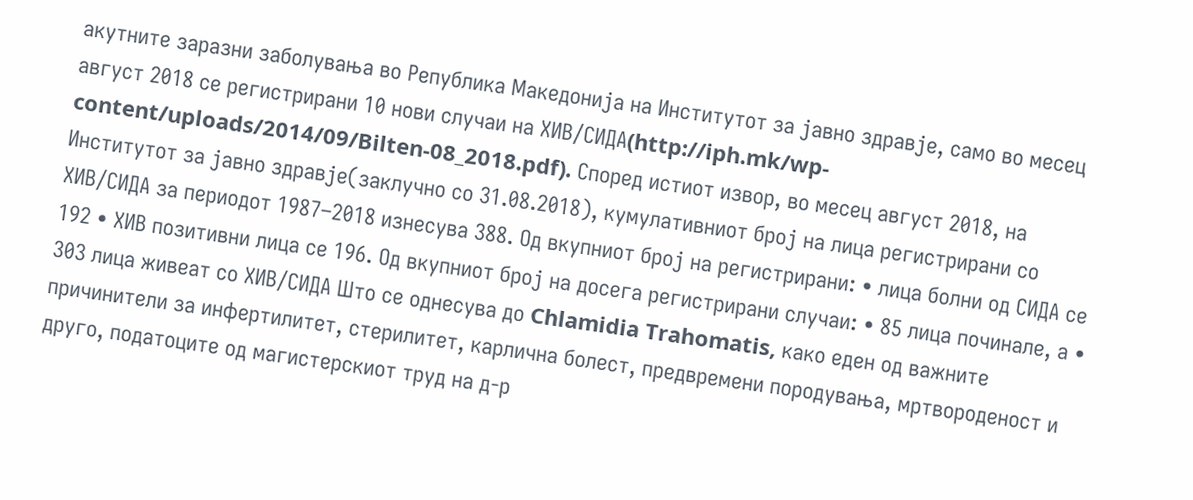акутните заразни заболувања во Република Македонија на Институтот за јавно здравје, само во месец август 2018 се регистрирани 10 нови случаи на ХИВ/СИДА(http://iph.mk/wp-content/uploads/2014/09/Bilten-08_2018.pdf). Според истиот извор, во месец август 2018, на Институтот за јавно здравје(заклучно со 31.08.2018), кумулативниот број на лица регистрирани со ХИВ/СИДА за периодот 1987–2018 изнесува 388. Од вкупниот број на регистрирани: • лица болни од СИДА се 192 • ХИВ позитивни лица се 196. Од вкупниот број на досега регистрирани случаи: • 85 лица починале, а • 303 лица живеат со ХИВ/СИДА Што се однесува до Chlamidia Trahomatis, како еден од важните причинители за инфертилитет, стерилитет, карлична болест, предвремени породувања, мртвороденост и друго, податоците од магистерскиот труд на д-р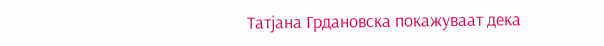Татјана Грдановска покажуваат дека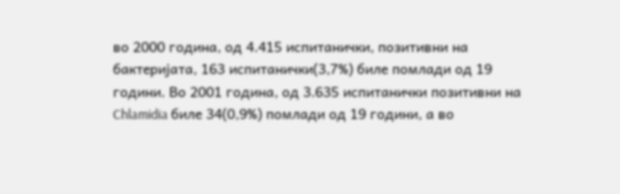во 2000 година, од 4.415 испитанички, позитивни на бактеријата, 163 испитанички(3,7%) биле помлади од 19 години. Во 2001 година, од 3.635 испитанички позитивни на Chlamidia биле 34(0,9%) помлади од 19 години, а во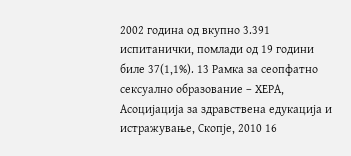2002 година од вкупно 3.391 испитанички, помлади од 19 години биле 37(1,1%). 13 Рамка за сеопфатно сексуално образование – ХЕРА, Асоцијација за здравствена едукација и истражување, Скопје, 2010 16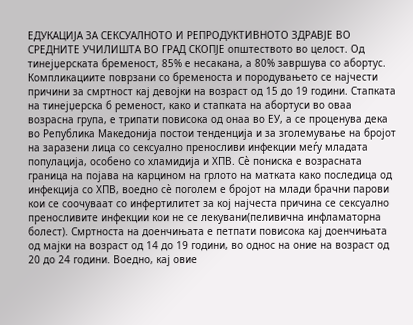ЕДУКАЦИЈА ЗА СЕКСУАЛНОТО И РЕПРОДУКТИВНОТО ЗДРАВЈЕ ВО СРЕДНИТЕ УЧИЛИШТА ВО ГРАД СКОПЈЕ општеството во целост. Од тинејџерската бременост, 85% е несакана, а 80% завршува со абортус. Компликациите поврзани со бременоста и породувањето се најчести причини за смртност кај девојки на возраст од 15 до 19 години. Стапката на тинејџерска б ременост, како и стапката на абортуси во оваа возрасна група, е трипати повисока од онаа во ЕУ, а се проценува дека во Република Македонија постои тенденција и за зголемување на бројот на заразени лица со сексуално преносливи инфекции меѓу младата популација, особено со хламидија и ХПВ. Сè пониска е возрасната граница на појава на карцином на грлото на матката како последица од инфекција со ХПВ, воедно сè поголем е бројот на млади брачни парови кои се соочуваат со инфертилитет за кој најчеста причина се сексуално преносливите инфекции кои не се лекувани(пеливична инфламаторна болест). Смртноста на доенчињата е петпати повисока кај доенчињата од мајки на возраст од 14 до 19 години, во однос на оние на возраст од 20 до 24 години. Воедно, кај овие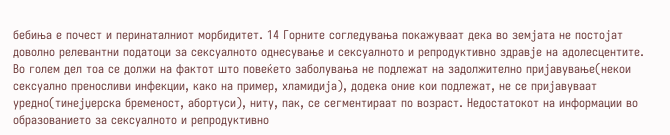бебиња е почест и перинаталниот морбидитет. 14 Горните согледувања покажуваат дека во земјата не постојат доволно релевантни податоци за сексуалното однесување и сексуалното и репродуктивно здравје на адолесцентите. Во голем дел тоа се должи на фактот што повеќето заболувања не подлежат на задолжително пријавување(некои сексуално преносливи инфекции, како на пример, хламидија), додека оние кои подлежат, не се пријавуваат уредно(тинејџерска бременост, абортуси), ниту, пак, се сегментираат по возраст. Недостатокот на информации во образованието за сексуалното и репродуктивно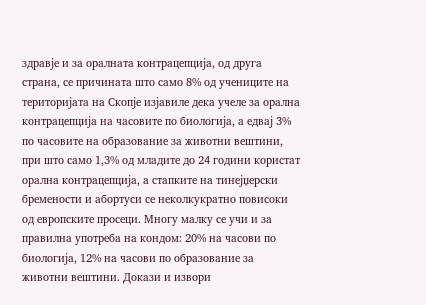здравје и за оралната контрацепција, од друга страна, се причината што само 8% од учениците на територијата на Скопје изјавиле дека учеле за орална контрацепција на часовите по биологија, а едвај 3% по часовите на образование за животни вештини, при што само 1,3% од младите до 24 години користат орална контрацепција, а стапките на тинејџерски бремености и абортуси се неколкукратно повисоки од европските просеци. Многу малку се учи и за правилна употреба на кондом: 20% на часови по биологија, 12% на часови по образование за животни вештини. Докази и извори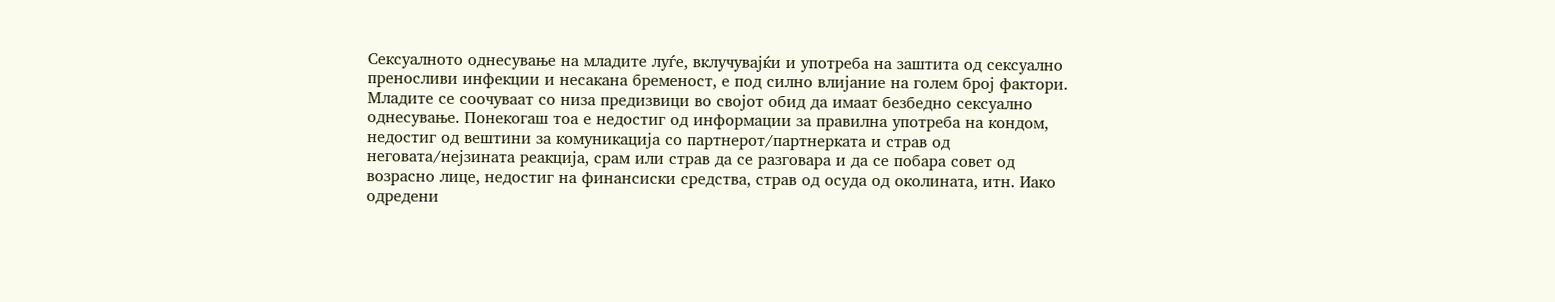Сексуалното однесување на младите луѓе, вклучувајќи и употреба на заштита од сексуално преносливи инфекции и несакана бременост, е под силно влијание на голем број фактори. Младите се соочуваат со низа предизвици во својот обид да имаат безбедно сексуално однесување. Понекогаш тоа е недостиг од информации за правилна употреба на кондом, недостиг од вештини за комуникација со партнерот/партнерката и страв од неговата/нејзината реакција, срам или страв да се разговара и да се побара совет од возрасно лице, недостиг на финансиски средства, страв од осуда од околината, итн. Иако одредени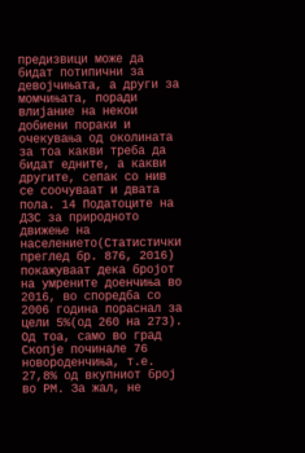предизвици може да бидат потипични за девојчињата, а други за момчињата, поради влијание на некои добиени пораки и очекувања од околината за тоа какви треба да бидат едните, а какви другите, сепак со нив се соочуваат и двата пола. 14 Податоците на ДЗС за природното движење на населението(Статистички преглед бр. 876, 2016) покажуваат дека бројот на умрените доенчиња во 2016, во споредба со 2006 година пораснал за цели 5%(од 260 на 273). Од тоа, само во град Скопје починале 76 новороденчиња, т.е. 27,8% од вкупниот број во РМ. За жал, не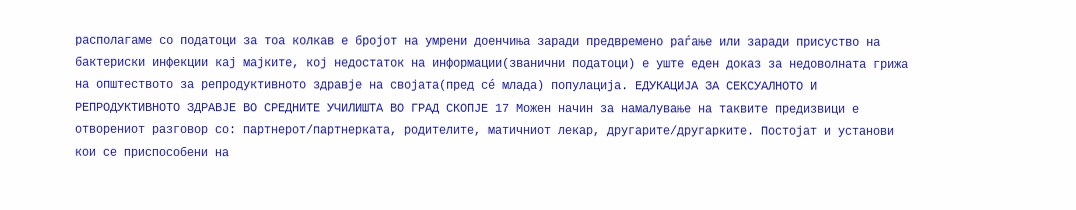располагаме со податоци за тоа колкав е бројот на умрени доенчиња заради предвремено раѓање или заради присуство на бактериски инфекции кај мајките, кој недостаток на информации(званични податоци) е уште еден доказ за недоволната грижа на општеството за репродуктивното здравје на својата(пред сé млада) популација. ЕДУКАЦИЈА ЗА СЕКСУАЛНОТО И РЕПРОДУКТИВНОТО ЗДРАВЈЕ ВО СРЕДНИТЕ УЧИЛИШТА ВО ГРАД СКОПЈЕ 17 Можен начин за намалување на таквите предизвици е отворениот разговор со: партнерот/партнерката, родителите, матичниот лекар, другарите/другарките. Постојат и установи кои се приспособени на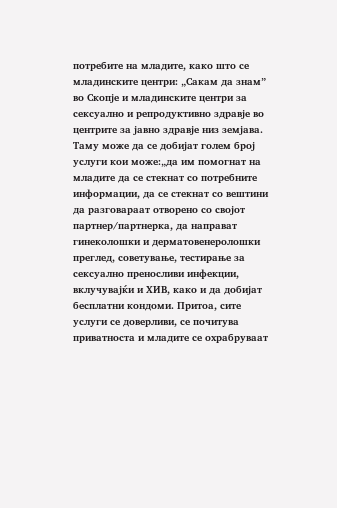потребите на младите, како што се младинските центри: „Сакам да знам” во Скопје и младинските центри за сексуално и репродуктивно здравје во центрите за јавно здравје низ земјава. Таму може да се добијат голем број услуги кои може:„да им помогнат на младите да се стекнат со потребните информации, да се стекнат со вештини да разговараат отворено со својот партнер/партнерка, да направат гинеколошки и дерматовенеролошки преглед, советување, тестирање за сексуално преносливи инфекции, вклучувајќи и ХИВ, како и да добијат бесплатни кондоми. Притоа, сите услуги се доверливи, се почитува приватноста и младите се охрабруваат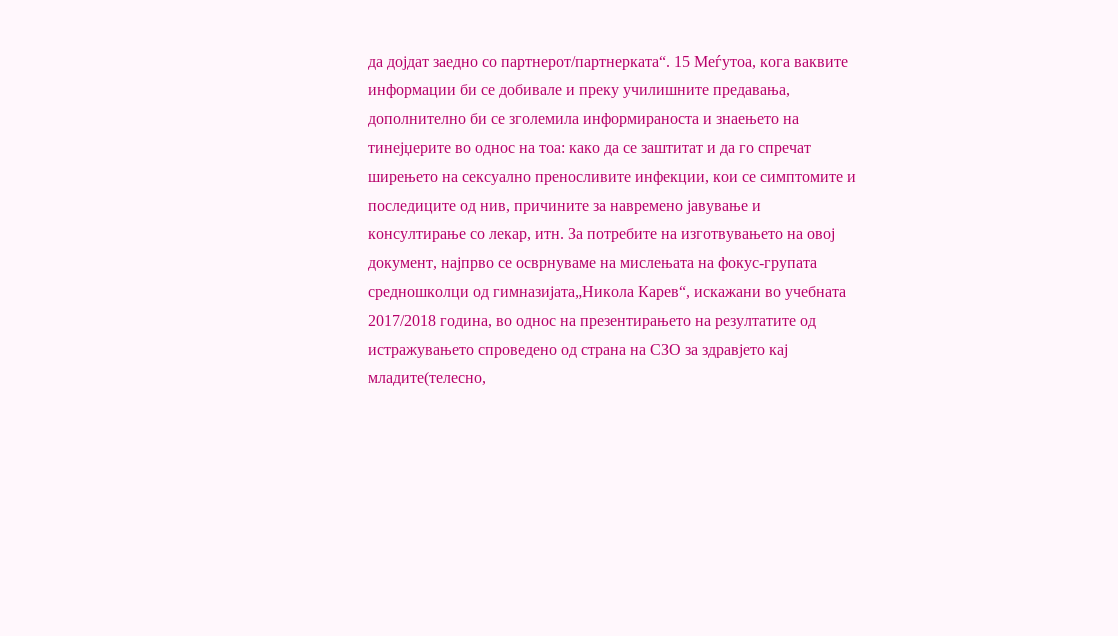да дојдат заедно со партнерот/партнерката“. 15 Меѓутоа, кога ваквите информации би се добивале и преку училишните предавања, дополнително би се зголемила информираноста и знаењето на тинејџерите во однос на тоа: како да се заштитат и да го спречат ширењето на сексуално преносливите инфекции, кои се симптомите и последиците од нив, причините за навремено јавување и консултирање со лекар, итн. За потребите на изготвувањето на овој документ, најпрво се осврнуваме на мислењата на фокус-групата средношколци од гимназијата„Никола Карев“, искажани во учебната 2017/2018 година, во однос на презентирањето на резултатите од истражувањето спроведено од страна на СЗО за здравјето кај младите(телесно,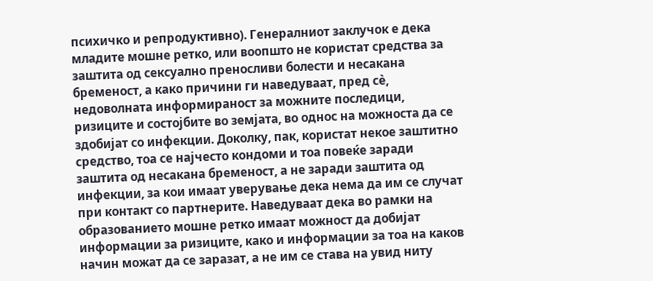психичко и репродуктивно). Генералниот заклучок е дека младите мошне ретко, или воопшто не користат средства за заштита од сексуално преносливи болести и несакана бременост, а како причини ги наведуваат, пред сè, недоволната информираност за можните последици, ризиците и состојбите во земјата, во однос на можноста да се здобијат со инфекции. Доколку, пак, користат некое заштитно средство, тоа се најчесто кондоми и тоа повеќе заради заштита од несакана бременост, а не заради заштита од инфекции, за кои имаат уверување дека нема да им се случат при контакт со партнерите. Наведуваат дека во рамки на образованието мошне ретко имаат можност да добијат информации за ризиците, како и информации за тоа на каков начин можат да се заразат, а не им се става на увид ниту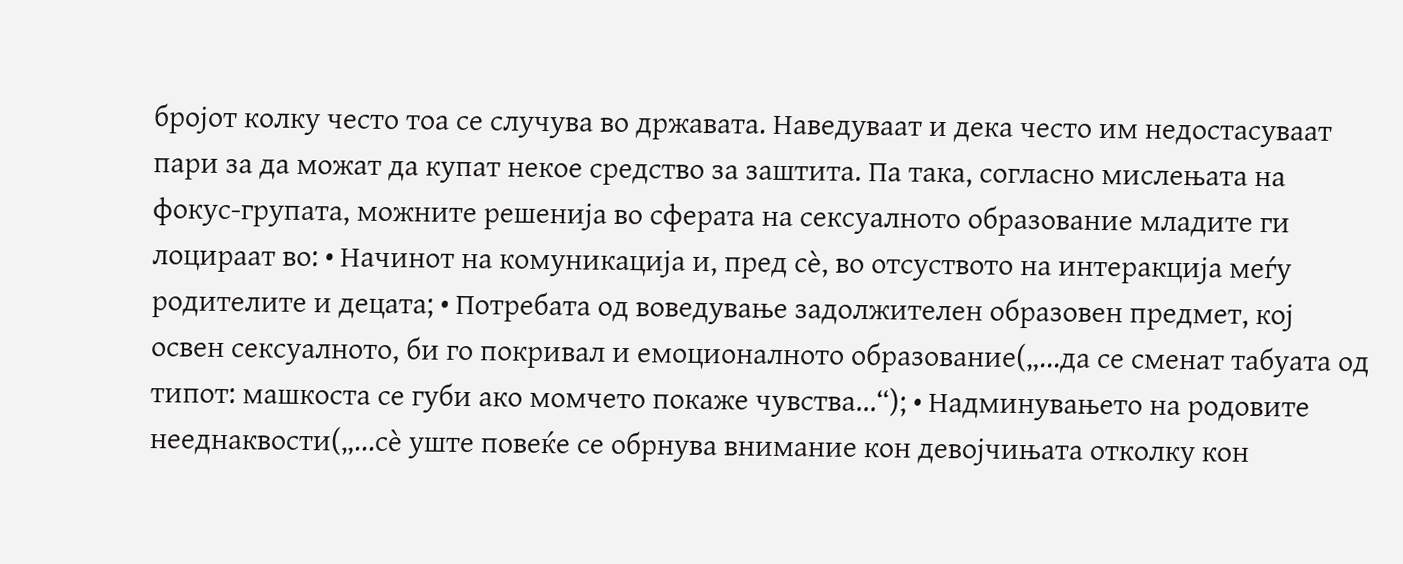бројот колку често тоа се случува во државата. Наведуваат и дека често им недостасуваат пари за да можат да купат некое средство за заштита. Па така, согласно мислењата на фокус-групата, можните решенија во сферата на сексуалното образование младите ги лоцираат во: • Начинот на комуникација и, пред сè, во отсуството на интеракција меѓу родителите и децата; • Потребата од воведување задолжителен образовен предмет, кој освен сексуалното, би го покривал и емоционалното образование(„...да се сменат табуата од типот: машкоста се губи ако момчето покаже чувства...“); • Надминувањето на родовите нееднаквости(„...сè уште повеќе се обрнува внимание кон девојчињата отколку кон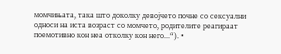момчињата, така што доколку девојчето почне со сексуални односи на иста возраст со момчето, родителите реагираат поемотивно кон неа отколку кон него...“). •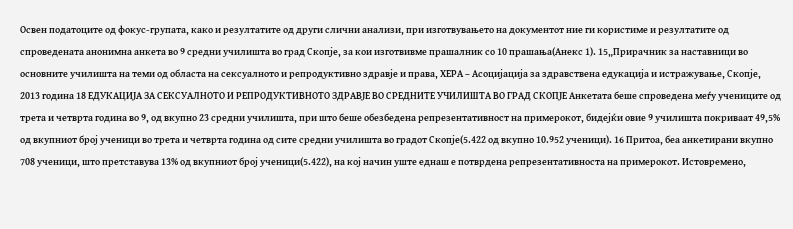Освен податоците од фокус-групата, како и резултатите од други слични анализи, при изготвувањето на документот ние ги користиме и резултатите од спроведената анонимна анкета во 9 средни училишта во град Скопје, за кои изготвивме прашалник со 10 прашања(Анекс 1). 15„Прирачник за наставници во основните училишта на теми од областа на сексуалното и репродуктивно здравје и права, ХЕРА – Асоцијација за здравствена едукација и истражување, Скопје, 2013 година 18 ЕДУКАЦИЈА ЗА СЕКСУАЛНОТО И РЕПРОДУКТИВНОТО ЗДРАВЈЕ ВО СРЕДНИТЕ УЧИЛИШТА ВО ГРАД СКОПЈЕ Анкетата беше спроведена меѓу учениците од трета и четврта година во 9, од вкупно 23 средни училишта, при што беше обезбедена репрезентативност на примерокот, бидејќи овие 9 училишта покриваат 49,5% од вкупниот број ученици во трета и четврта година од сите средни училишта во градот Скопје(5.422 од вкупно 10.952 ученици). 16 Притоа, беа анкетирани вкупно 708 ученици, што претставува 13% од вкупниот број ученици(5.422), на кој начин уште еднаш е потврдена репрезентативноста на примерокот. Истовремено,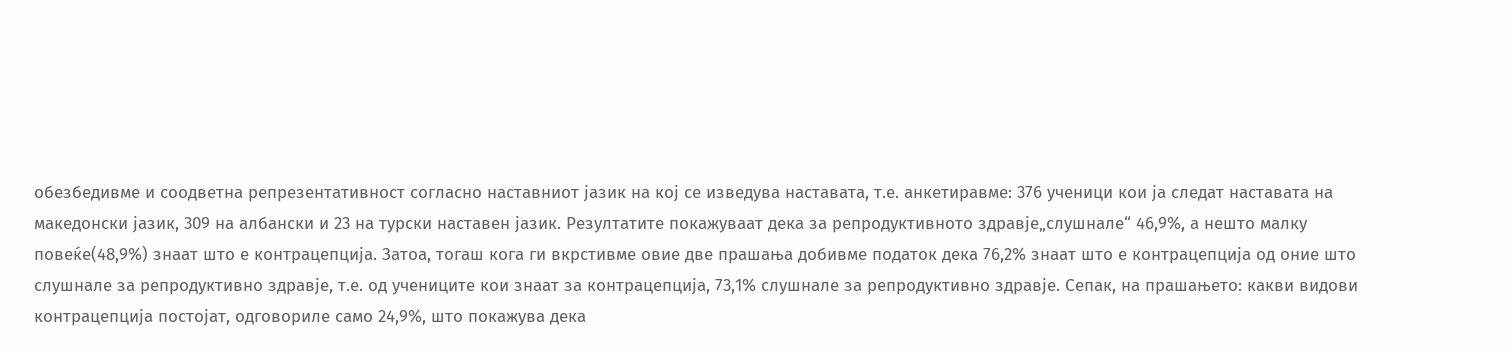обезбедивме и соодветна репрезентативност согласно наставниот јазик на кој се изведува наставата, т.е. анкетиравме: 376 ученици кои ја следат наставата на македонски јазик, 309 на албански и 23 на турски наставен јазик. Резултатите покажуваат дека за репродуктивното здравје„слушнале“ 46,9%, а нешто малку повеќе(48,9%) знаат што е контрацепција. Затоа, тогаш кога ги вкрстивме овие две прашања добивме податок дека 76,2% знаат што е контрацепција од оние што слушнале за репродуктивно здравје, т.е. од учениците кои знаат за контрацепција, 73,1% слушнале за репродуктивно здравје. Сепак, на прашањето: какви видови контрацепција постојат, одговориле само 24,9%, што покажува дека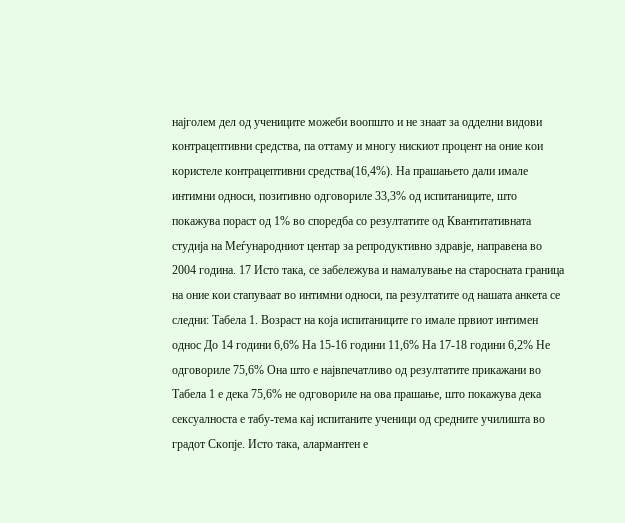најголем дел од учениците можеби воопшто и не знаат за одделни видови контрацептивни средства, па оттаму и многу нискиот процент на оние кои користеле контрацептивни средства(16,4%). На прашањето дали имале интимни односи, позитивно одговориле 33,3% од испитаниците, што покажува пораст од 1% во споредба со резултатите од Квантитативната студија на Меѓународниот центар за репродуктивно здравје, направена во 2004 година. 17 Исто така, се забележува и намалување на старосната граница на оние кои стапуваат во интимни односи, па резултатите од нашата анкета се следни: Табела 1. Возраст на која испитаниците го имале првиот интимен однос До 14 години 6,6% На 15-16 години 11,6% На 17-18 години 6,2% Не одговориле 75,6% Она што е највпечатливо од резултатите прикажани во Табела 1 е дека 75,6% не одговориле на ова прашање, што покажува дека сексуалноста е табу-тема кај испитаните ученици од средните училишта во градот Скопје. Исто така, алармантен е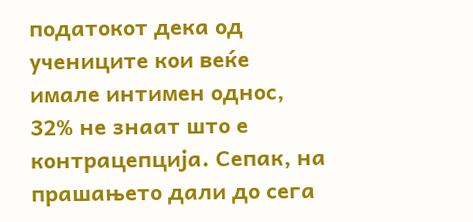податокот дека од учениците кои веќе имале интимен однос, 32% не знаат што е контрацепција. Сепак, на прашањето дали до сега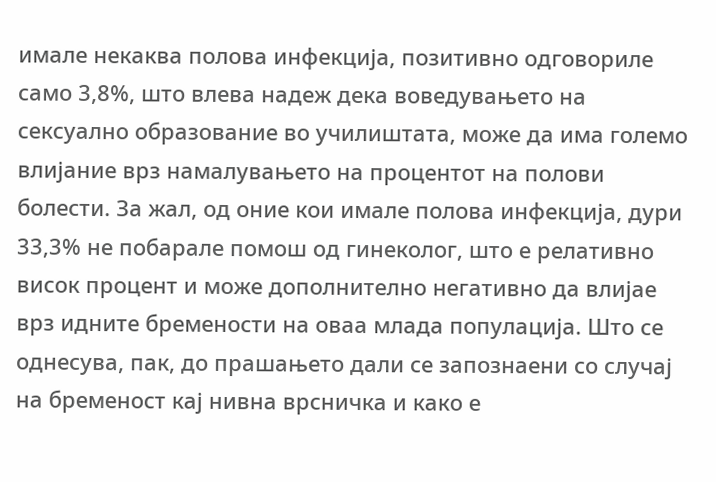имале некаква полова инфекција, позитивно одговориле само 3,8%, што влева надеж дека воведувањето на сексуално образование во училиштата, може да има големо влијание врз намалувањето на процентот на полови болести. За жал, од оние кои имале полова инфекција, дури 33,3% не побарале помош од гинеколог, што е релативно висок процент и може дополнително негативно да влијае врз идните бремености на оваа млада популација. Што се однесува, пак, до прашањето дали се запознаени со случај на бременост кај нивна врсничка и како е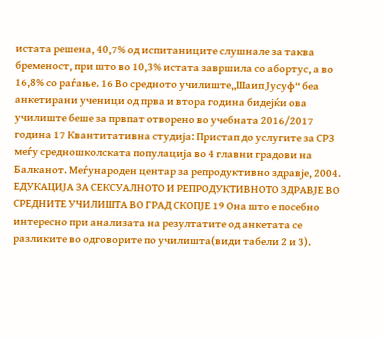истата решена, 40,7% од испитаниците слушнале за таква бременост, при што во 10,3% истата завршила со абортус, а во 16,8% со раѓање. 16 Во средното училиште„Шаип Јусуф“ беа анкетирани ученици од прва и втора година бидејќи ова училиште беше за првпат отворено во учебната 2016/2017 година 17 Квантитативна студија: Пристап до услугите за СРЗ меѓу средношколската популација во 4 главни градови на Балканот. Меѓународен центар за репродуктивно здравје, 2004. ЕДУКАЦИЈА ЗА СЕКСУАЛНОТО И РЕПРОДУКТИВНОТО ЗДРАВЈЕ ВО СРЕДНИТЕ УЧИЛИШТА ВО ГРАД СКОПЈЕ 19 Она што е посебно интересно при анализата на резултатите од анкетата се разликите во одговорите по училишта(види табели 2 и 3).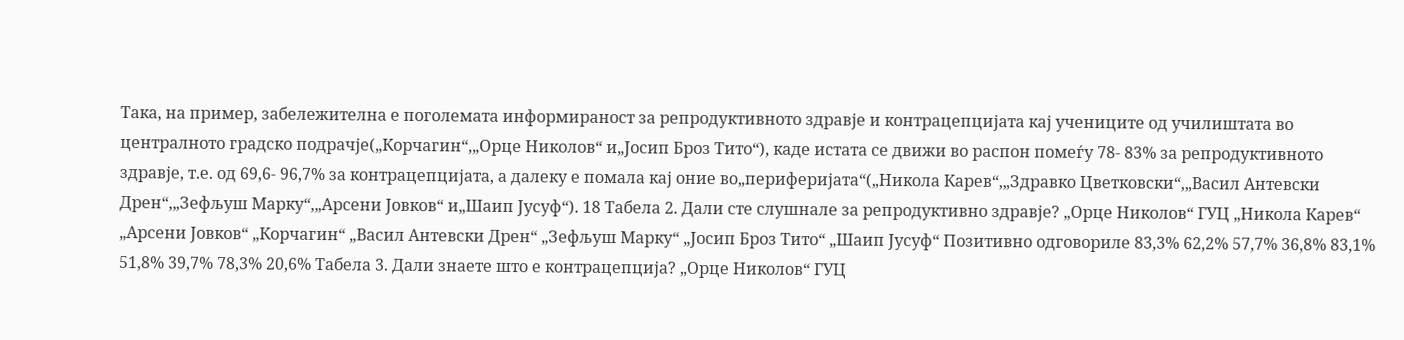Така, на пример, забележителна е поголемата информираност за репродуктивното здравје и контрацепцијата кај учениците од училиштата во централното градско подрачје(„Корчагин“,„Орце Николов“ и„Јосип Броз Тито“), каде истата се движи во распон помеѓу 78- 83% за репродуктивното здравје, т.е. од 69,6- 96,7% за контрацепцијата, а далеку е помала кај оние во„периферијата“(„Никола Карев“,„Здравко Цветковски“,„Васил Антевски Дрен“,„Зефљуш Марку“,„Арсени Јовков“ и„Шаип Јусуф“). 18 Табела 2. Дали сте слушнале за репродуктивно здравје? „Орце Николов“ ГУЦ „Никола Карев“ „Арсени Јовков“ „Корчагин“ „Васил Антевски Дрен“ „Зефљуш Марку“ „Јосип Броз Тито“ „Шаип Јусуф“ Позитивно одговориле 83,3% 62,2% 57,7% 36,8% 83,1% 51,8% 39,7% 78,3% 20,6% Табела 3. Дали знаете што е контрацепција? „Орце Николов“ ГУЦ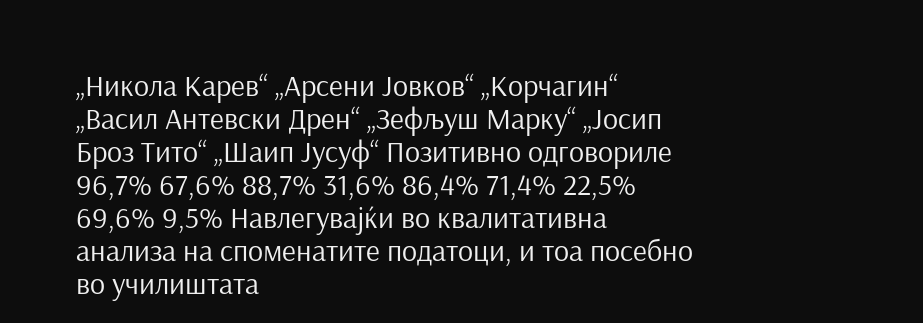„Никола Карев“ „Арсени Јовков“ „Корчагин“ „Васил Антевски Дрен“ „Зефљуш Марку“ „Јосип Броз Тито“ „Шаип Јусуф“ Позитивно одговориле 96,7% 67,6% 88,7% 31,6% 86,4% 71,4% 22,5% 69,6% 9,5% Навлегувајќи во квалитативна анализа на споменатите податоци, и тоа посебно во училиштата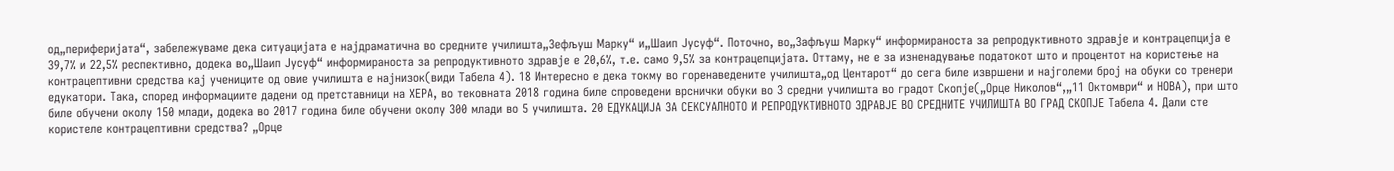од„периферијата“, забележуваме дека ситуацијата е најдраматична во средните училишта„Зефљуш Марку“ и„Шаип Јусуф“. Поточно, во„Зафљуш Марку“ информираноста за репродуктивното здравје и контрацепција е 39,7% и 22,5% респективно, додека во„Шаип Јусуф“ информираноста за репродуктивното здравје е 20,6%, т.е. само 9,5% за контрацепцијата. Оттаму, не е за изненадување податокот што и процентот на користење на контрацептивни средства кај учениците од овие училишта е најнизок(види Табела 4). 18 Интересно е дека токму во горенаведените училишта„од Центарот“ до сега биле извршени и најголеми број на обуки со тренери едукатори. Така, според информациите дадени од претставници на ХЕРА, во тековната 2018 година биле спроведени врснички обуки во 3 средни училишта во градот Скопје(„Орце Николов“,„11 Октомври“ и НОВА), при што биле обучени околу 150 млади, додека во 2017 година биле обучени околу 300 млади во 5 училишта. 20 ЕДУКАЦИЈА ЗА СЕКСУАЛНОТО И РЕПРОДУКТИВНОТО ЗДРАВЈЕ ВО СРЕДНИТЕ УЧИЛИШТА ВО ГРАД СКОПЈЕ Табела 4. Дали сте користеле контрацептивни средства? „Орце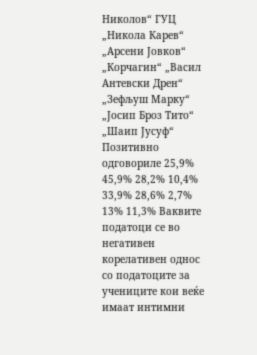Николов“ ГУЦ „Никола Карев“ „Арсени Јовков“ „Корчагин“ „Васил Антевски Дрен“ „Зефљуш Марку“ „Јосип Броз Тито“ „Шаип Јусуф“ Позитивно одговориле 25,9% 45,9% 28,2% 10,4% 33,9% 28,6% 2,7% 13% 11,3% Ваквите податоци се во негативен корелативен однос со податоците за учениците кои веќе имаат интимни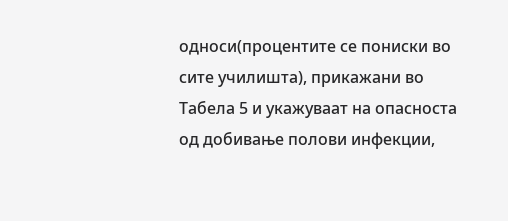односи(процентите се пониски во сите училишта), прикажани во Табела 5 и укажуваат на опасноста од добивање полови инфекции,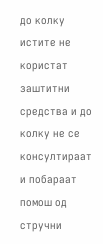до колку истите не користат заштитни средства и до колку не се консултираат и побараат помош од стручни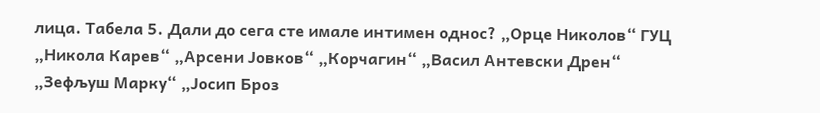лица. Табела 5. Дали до сега сте имале интимен однос? „Орце Николов“ ГУЦ „Никола Карев“ „Арсени Јовков“ „Корчагин“ „Васил Антевски Дрен“ „Зефљуш Марку“ „Јосип Броз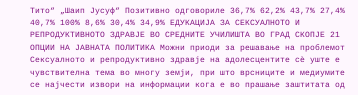Тито“ „Шаип Јусуф“ Позитивно одговориле 36,7% 62,2% 43,7% 27,4% 40,7% 100% 8,6% 30,4% 34,9% ЕДУКАЦИЈА ЗА СЕКСУАЛНОТО И РЕПРОДУКТИВНОТО ЗДРАВЈЕ ВО СРЕДНИТЕ УЧИЛИШТА ВО ГРАД СКОПЈЕ 21 ОПЦИИ НА ЈАВНАТА ПОЛИТИКА Можни приоди за решавање на проблемот Сексуалното и репродуктивно здравје на адолесцентите сè уште е чувствителна тема во многу земји, при што врсниците и медиумите се најчести извори на информации кога е во прашање заштитата од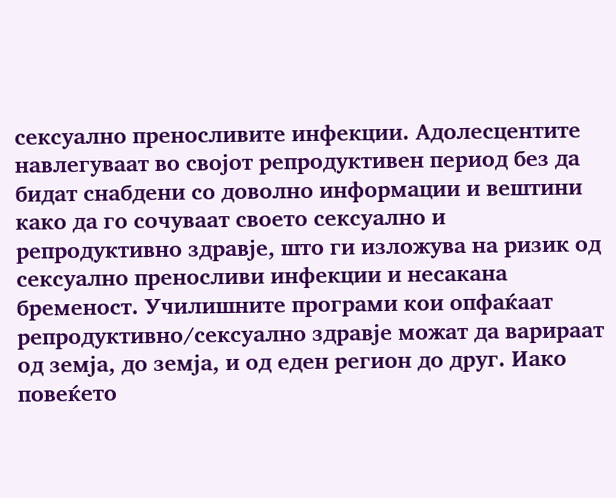сексуално преносливите инфекции. Адолесцентите навлегуваат во својот репродуктивен период без да бидат снабдени со доволно информации и вештини како да го сочуваат своето сексуално и репродуктивно здравје, што ги изложува на ризик од сексуално преносливи инфекции и несакана бременост. Училишните програми кои опфаќаат репродуктивно/сексуално здравје можат да варираат од земја, до земја, и од еден регион до друг. Иако повеќето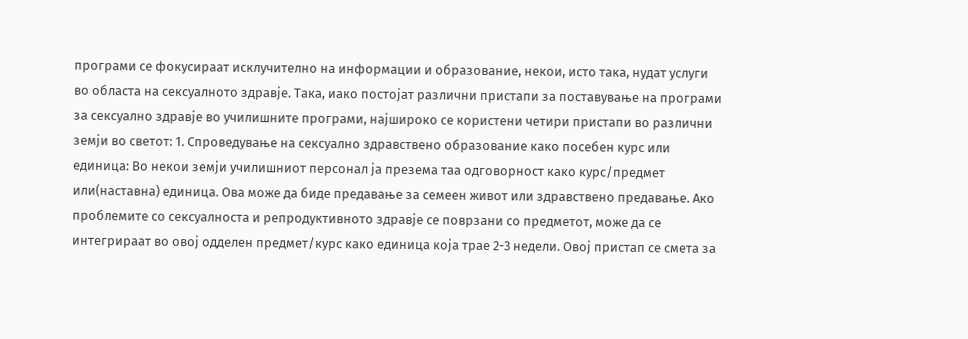програми се фокусираат исклучително на информации и образование, некои, исто така, нудат услуги во областа на сексуалното здравје. Така, иако постојат различни пристапи за поставување на програми за сексуално здравје во училишните програми, најшироко се користени четири пристапи во различни земји во светот: 1. Спроведување на сексуално здравствено образование како посебен курс или единица: Во некои земји училишниот персонал ја презема таа одговорност како курс/предмет или(наставна) единица. Ова може да биде предавање за семеен живот или здравствено предавање. Ако проблемите со сексуалноста и репродуктивното здравје се поврзани со предметот, може да се интегрираат во овој одделен предмет/курс како единица која трае 2-3 недели. Овој пристап се смета за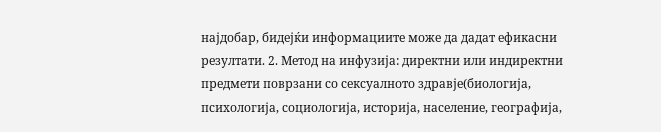најдобар, бидејќи информациите може да дадат ефикасни резултати. 2. Метод на инфузија: директни или индиректни предмети поврзани со сексуалното здравје(биологија, психологија, социологија, историја, население, географија,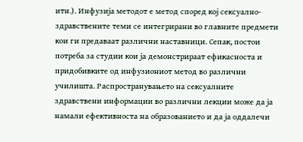итн.). Инфузија методот е метод според кој сексуално-здравствените теми се интегрирани во главните предмети кои ги предаваат различни наставници. Сепак, постои потреба за студии кои ја демонстрираат ефикасноста и придобивките од инфузиониот метод во различни училишта. Распространувањето на сексуалните здравствени информации во различни лекции може да ја намали ефективноста на образованието и да ја оддалечи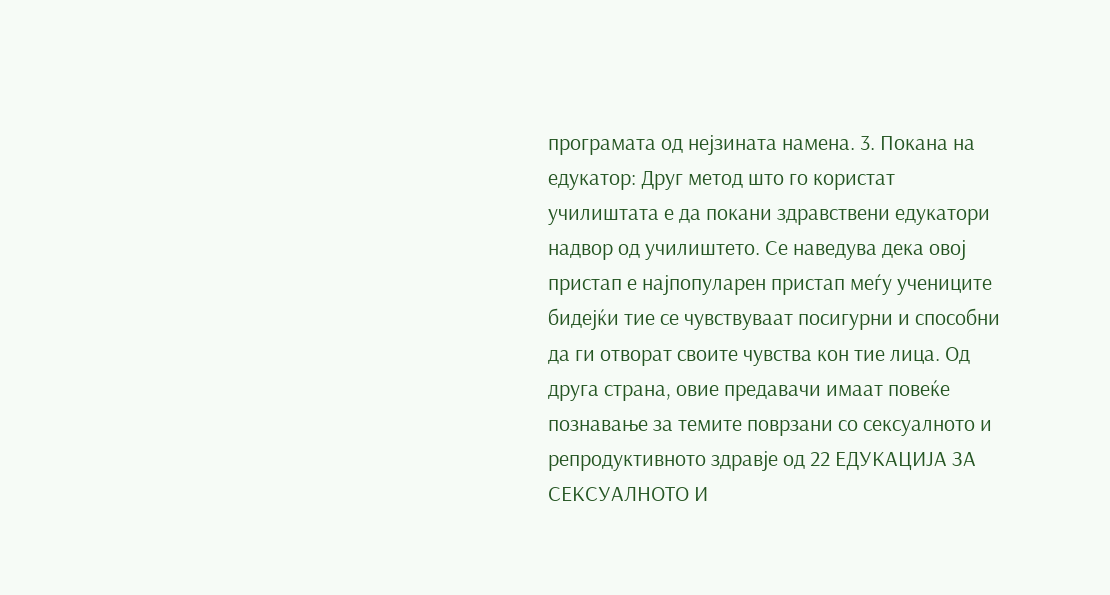програмата од нејзината намена. 3. Покана на едукатор: Друг метод што го користат училиштата е да покани здравствени едукатори надвор од училиштето. Се наведува дека овој пристап е најпопуларен пристап меѓу учениците бидејќи тие се чувствуваат посигурни и способни да ги отворат своите чувства кон тие лица. Од друга страна, овие предавачи имаат повеќе познавање за темите поврзани со сексуалното и репродуктивното здравје од 22 ЕДУКАЦИЈА ЗА СЕКСУАЛНОТО И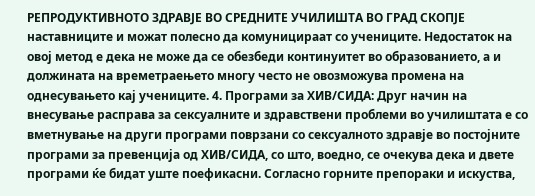РЕПРОДУКТИВНОТО ЗДРАВЈЕ ВО СРЕДНИТЕ УЧИЛИШТА ВО ГРАД СКОПЈЕ наставниците и можат полесно да комуницираат со учениците. Недостаток на овој метод е дека не може да се обезбеди континуитет во образованието, а и должината на времетраењето многу често не овозможува промена на однесувањето кај учениците. 4. Програми за ХИВ/СИДА: Друг начин на внесување расправа за сексуалните и здравствени проблеми во училиштата е со вметнување на други програми поврзани со сексуалното здравје во постојните програми за превенција од ХИВ/СИДА, со што, воедно, се очекува дека и двете програми ќе бидат уште поефикасни. Согласно горните препораки и искуства,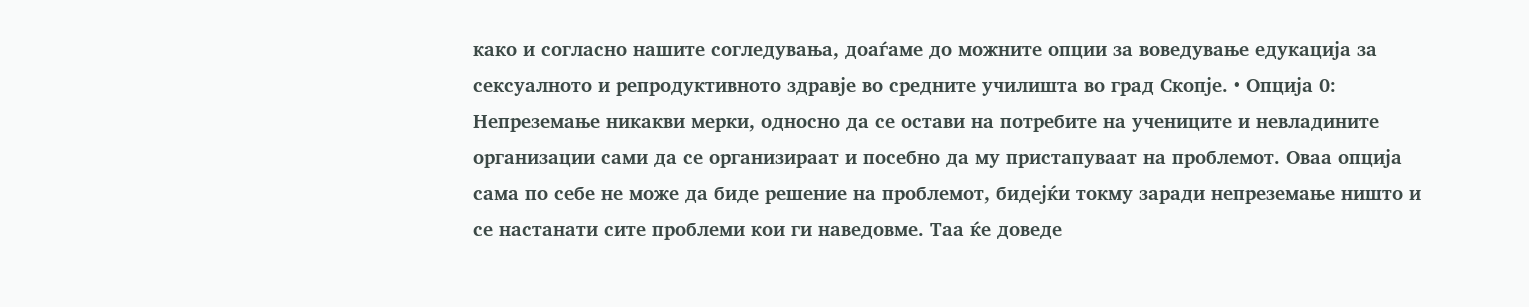како и согласно нашите согледувања, доаѓаме до можните опции за воведување едукација за сексуалното и репродуктивното здравје во средните училишта во град Скопје. • Опција 0: Непреземање никакви мерки, односно да се остави на потребите на учениците и невладините организации сами да се организираат и посебно да му пристапуваат на проблемот. Оваа опција сама по себе не може да биде решение на проблемот, бидејќи токму заради непреземање ништо и се настанати сите проблеми кои ги наведовме. Таа ќе доведе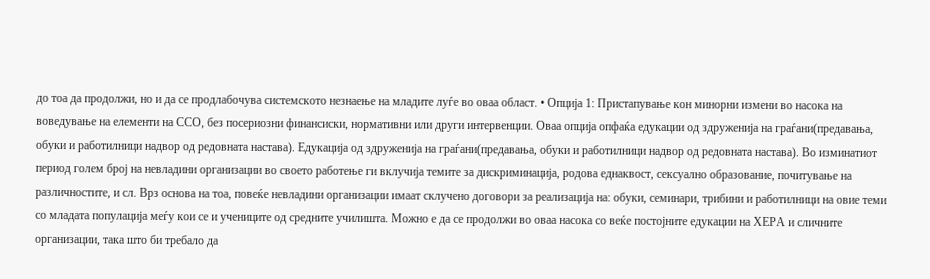до тоа да продолжи, но и да се продлабочува системското незнаење на младите луѓе во оваа област. • Опција 1: Пристапување кон минорни измени во насока на воведување на елементи на ССО, без посериозни финансиски, нормативни или други интервенции. Оваа опција опфаќа едукации од здруженија на граѓани(предавања, обуки и работилници надвор од редовната настава). Едукација од здруженија на граѓани(предавања, обуки и работилници надвор од редовната настава). Во изминатиот период голем број на невладини организации во своето работење ги вклучија темите за дискриминација, родова еднаквост, сексуално образование, почитување на различностите, и сл. Врз основа на тоа, повеќе невладини организации имаат склучено договори за реализација на: обуки, семинари, трибини и работилници на овие теми со младата популација меѓу кои се и учениците од средните училишта. Можно е да се продолжи во оваа насока со веќе постојните едукации на ХЕРА и сличните организации, така што би требало да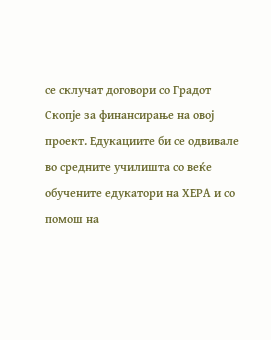се склучат договори со Градот Скопје за финансирање на овој проект. Едукациите би се одвивале во средните училишта со веќе обучените едукатори на ХЕРА и со помош на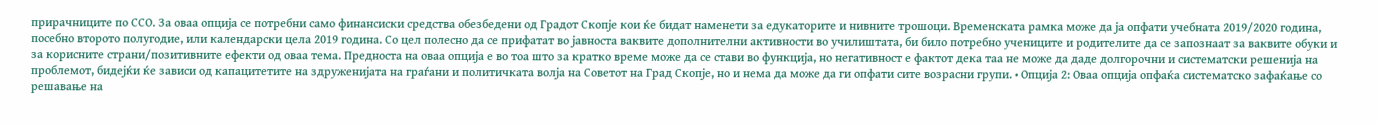прирачниците по ССО. За оваа опција се потребни само финансиски средства обезбедени од Градот Скопје кои ќе бидат наменети за едукаторите и нивните трошоци. Временската рамка може да ја опфати учебната 2019/2020 година, посебно второто полугодие, или календарски цела 2019 година. Со цел полесно да се прифатат во јавноста ваквите дополнителни активности во училиштата, би било потребно учениците и родителите да се запознаат за ваквите обуки и за корисните страни/позитивните ефекти од оваа тема. Предноста на оваа опција е во тоа што за кратко време може да се стави во функција, но негативност е фактот дека таа не може да даде долгорочни и систематски решенија на проблемот, бидејќи ќе зависи од капацитетите на здруженијата на граѓани и политичката волја на Советот на Град Скопје, но и нема да може да ги опфати сите возрасни групи. • Опција 2: Оваа опција опфаќа систематско зафаќање со решавање на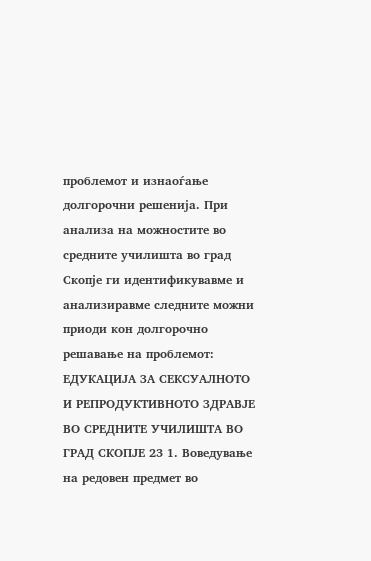проблемот и изнаоѓање долгорочни решенија. При анализа на можностите во средните училишта во град Скопје ги идентификувавме и анализиравме следните можни приоди кон долгорочно решавање на проблемот: ЕДУКАЦИЈА ЗА СЕКСУАЛНОТО И РЕПРОДУКТИВНОТО ЗДРАВЈЕ ВО СРЕДНИТЕ УЧИЛИШТА ВО ГРАД СКОПЈЕ 23 1. Воведување на редовен предмет во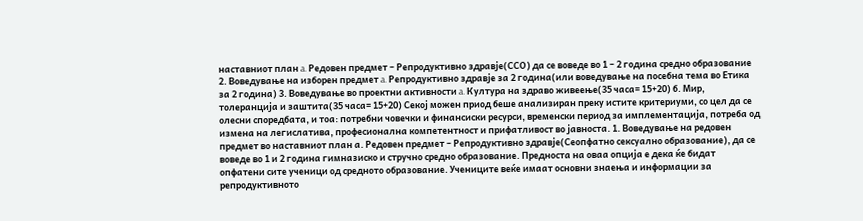наставниот план a. Редовен предмет – Репродуктивно здравје(ССО) да се воведе во 1 – 2 година средно образование 2. Воведување на изборен предмет a. Репродуктивно здравје за 2 година(или воведување на посебна тема во Етика за 2 година) 3. Воведување во проектни активности a. Култура на здраво живеење(35 часа= 15+20) б. Мир, толеранција и заштита(35 часа= 15+20) Секој можен приод беше анализиран преку истите критериуми, со цел да се олесни споредбата, и тоа: потребни човечки и финансиски ресурси, временски период за имплементација, потреба од измена на легислатива, професионална компетентност и прифатливост во јавноста. 1. Воведување на редовен предмет во наставниот план а. Редовен предмет – Репродуктивно здравје(Сеопфатно сексуално образование), да се воведе во 1 и 2 година гимназиско и стручно средно образование. Предноста на оваа опција е дека ќе бидат опфатени сите ученици од средното образование. Учениците веќе имаат основни знаења и информации за репродуктивното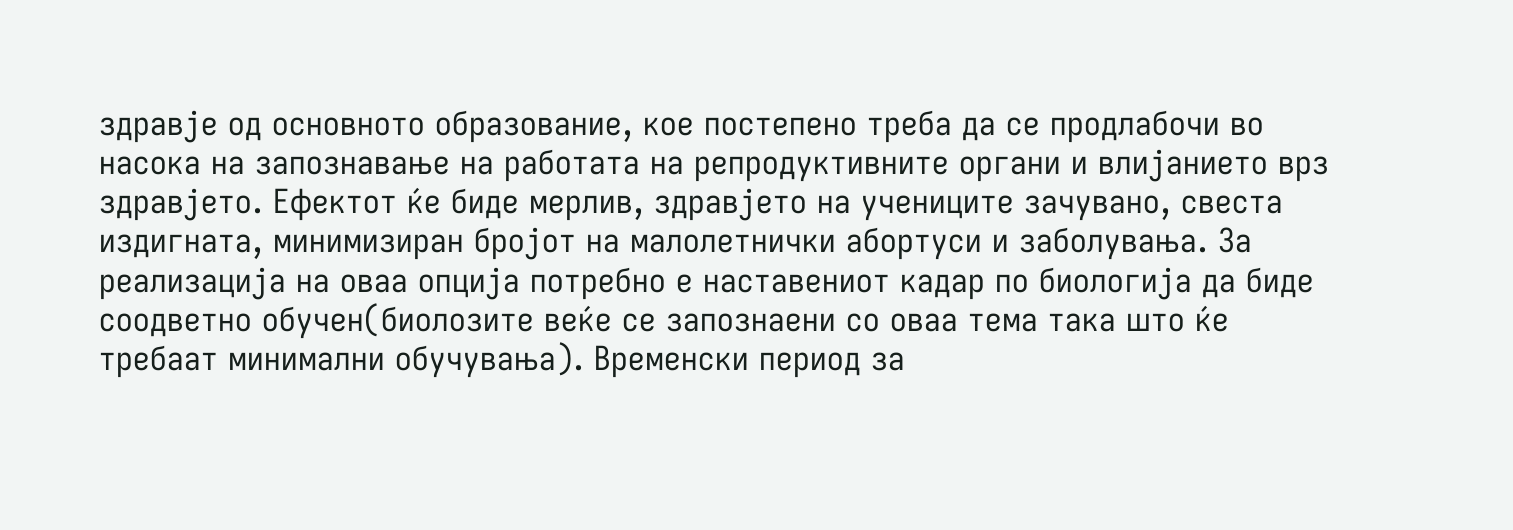здравје од основното образование, кое постепено треба да се продлабочи во насока на запознавање на работата на репродуктивните органи и влијанието врз здравјето. Ефектот ќе биде мерлив, здравјето на учениците зачувано, свеста издигната, минимизиран бројот на малолетнички абортуси и заболувања. За реализација на оваа опција потребно е наставениот кадар по биологија да биде соодветно обучен(биолозите веќе се запознаени со оваа тема така што ќе требаат минимални обучувања). Временски период за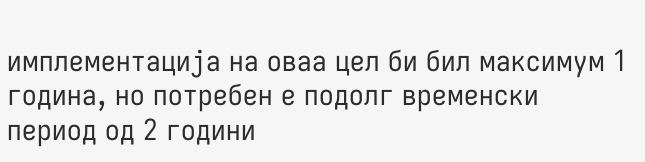имплементација на оваа цел би бил максимум 1 година, но потребен е подолг временски период од 2 години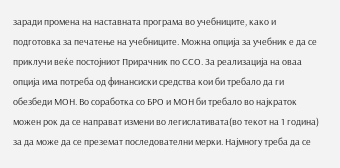заради промена на наставната програма во учебниците, како и подготовка за печатење на учебниците. Можна опција за учебник е да се приклучи веќе постојниот Прирачник по ССО. За реализација на оваа опција има потреба од финансиски средства кои би требало да ги обезбеди МОН. Во соработка со БРО и МОН би требало во најкраток можен рок да се направат измени во легислативата(во текот на 1 година) за да може да се преземат последователни мерки. Најмногу треба да се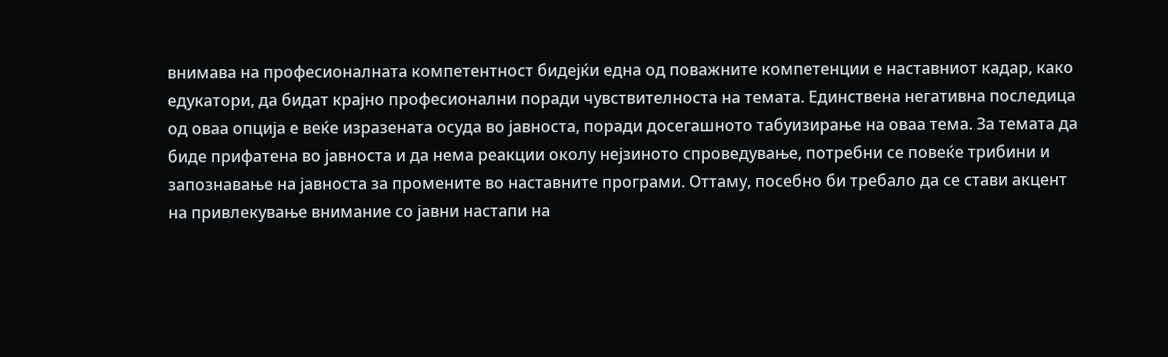внимава на професионалната компетентност бидејќи една од поважните компетенции е наставниот кадар, како едукатори, да бидат крајно професионални поради чувствителноста на темата. Единствена негативна последица од оваа опција е веќе изразената осуда во јавноста, поради досегашното табуизирање на оваа тема. За темата да биде прифатена во јавноста и да нема реакции околу нејзиното спроведување, потребни се повеќе трибини и запознавање на јавноста за промените во наставните програми. Оттаму, посебно би требало да се стави акцент на привлекување внимание со јавни настапи на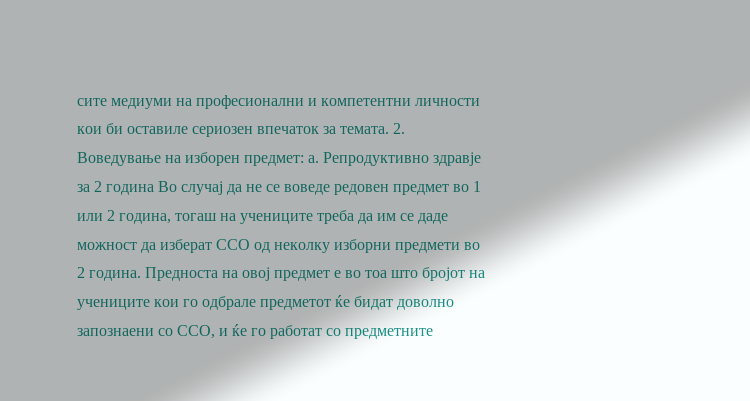сите медиуми на професионални и компетентни личности кои би оставиле сериозен впечаток за темата. 2. Воведување на изборен предмет: а. Репродуктивно здравје за 2 година Во случај да не се воведе редовен предмет во 1 или 2 година, тогаш на учениците треба да им се даде можност да изберат ССО од неколку изборни предмети во 2 година. Предноста на овој предмет е во тоа што бројот на учениците кои го одбрале предметот ќе бидат доволно запознаени со ССО, и ќе го работат со предметните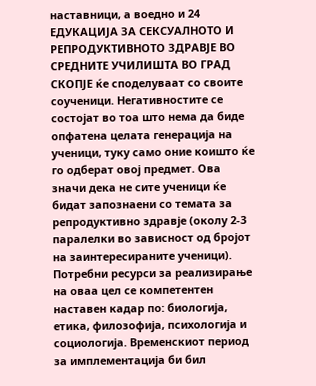наставници, а воедно и 24 ЕДУКАЦИЈА ЗА СЕКСУАЛНОТО И РЕПРОДУКТИВНОТО ЗДРАВЈЕ ВО СРЕДНИТЕ УЧИЛИШТА ВО ГРАД СКОПЈЕ ќе споделуваат со своите соученици. Негативностите се состојат во тоа што нема да биде опфатена целата генерација на ученици, туку само оние коишто ќе го одберат овој предмет. Ова значи дека не сите ученици ќе бидат запознаени со темата за репродуктивно здравје (околу 2-3 паралелки во зависност од бројот на заинтересираните ученици). Потребни ресурси за реализирање на оваа цел се компетентен наставен кадар по: биологија, етика, филозофија, психологија и социологија. Временскиот период за имплементација би бил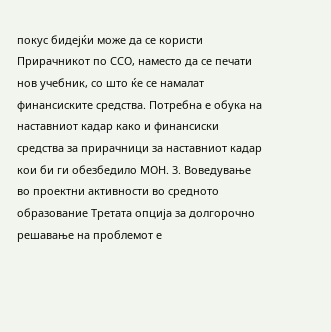покус бидејќи може да се користи Прирачникот по ССО, наместо да се печати нов учебник, со што ќе се намалат финансиските средства. Потребна е обука на наставниот кадар како и финансиски средства за прирачници за наставниот кадар кои би ги обезбедило МОН. 3. Воведување во проектни активности во средното образование Третата опција за долгорочно решавање на проблемот е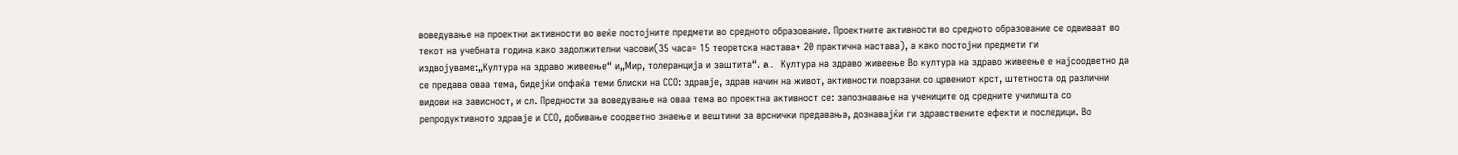воведување на проектни активности во веќе постојните предмети во средното образование. Проектните активности во средното образование се одвиваат во текот на учебната година како задолжителни часови(35 часа= 15 теоретска настава+ 20 практична настава), а како постојни предмети ги издвојуваме:„Култура на здраво живеење“ и„Мир, толеранција и заштита“. a. Култура на здраво живеење Во култура на здраво живеење е најсоодветно да се предава оваа тема, бидејќи опфаќа теми блиски на ССО: здравје, здрав начин на живот, активности поврзани со црвениот крст, штетноста од различни видови на зависност, и сл. Предности за воведување на оваа тема во проектна активност се: запознавање на учениците од средните училишта со репродуктивното здравје и ССО, добивање соодветно знаење и вештини за врснички предавања, дознавајќи ги здравствените ефекти и последици. Во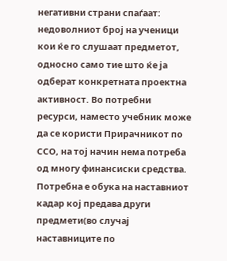негативни страни спаѓаат: недоволниот број на ученици кои ќе го слушаат предметот, односно само тие што ќе ја одберат конкретната проектна активност. Во потребни ресурси, наместо учебник може да се користи Прирачникот по ССО, на тој начин нема потреба од многу финансиски средства. Потребна е обука на наставниот кадар кој предава други предмети(во случај наставниците по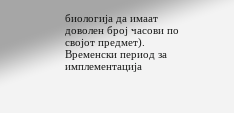биологија да имаат доволен број часови по својот предмет). Временски период за имплементација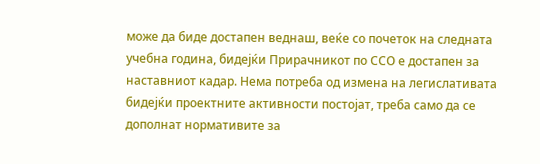може да биде достапен веднаш, веќе со почеток на следната учебна година, бидејќи Прирачникот по ССО е достапен за наставниот кадар. Нема потреба од измена на легислативата бидејќи проектните активности постојат, треба само да се дополнат нормативите за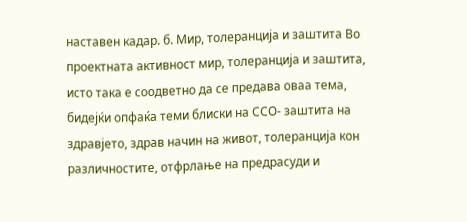наставен кадар. б. Мир, толеранција и заштита Во проектната активност мир, толеранција и заштита, исто така е соодветно да се предава оваа тема, бидејќи опфаќа теми блиски на ССО- заштита на здравјето, здрав начин на живот, толеранција кон различностите, отфрлање на предрасуди и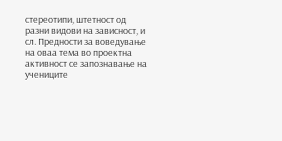стереотипи, штетност од разни видови на зависност, и сл. Предности за воведување на оваа тема во проектна активност се запознавање на учениците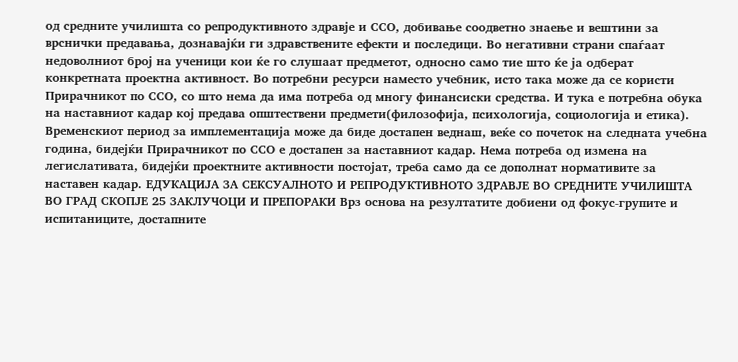од средните училишта со репродуктивното здравје и ССО, добивање соодветно знаење и вештини за врснички предавања, дознавајќи ги здравствените ефекти и последици. Во негативни страни спаѓаат недоволниот број на ученици кои ќе го слушаат предметот, односно само тие што ќе ја одберат конкретната проектна активност. Во потребни ресурси наместо учебник, исто така може да се користи Прирачникот по ССО, со што нема да има потреба од многу финансиски средства. И тука е потребна обука на наставниот кадар кој предава општествени предмети(филозофија, психологија, социологија и етика). Временскиот период за имплементација може да биде достапен веднаш, веќе со почеток на следната учебна година, бидејќи Прирачникот по ССО е достапен за наставниот кадар. Нема потреба од измена на легислативата, бидејќи проектните активности постојат, треба само да се дополнат нормативите за наставен кадар. ЕДУКАЦИЈА ЗА СЕКСУАЛНОТО И РЕПРОДУКТИВНОТО ЗДРАВЈЕ ВО СРЕДНИТЕ УЧИЛИШТА ВО ГРАД СКОПЈЕ 25 ЗАКЛУЧОЦИ И ПРЕПОРАКИ Врз основа на резултатите добиени од фокус-групите и испитаниците, достапните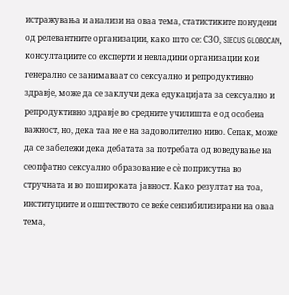истражувања и анализи на оваа тема, статистиките понудени од релевантните организации, како што се: СЗО, SIECUS GLOBOCAN, консултациите со експерти и невладини организации кои генерално се занимаваат со сексуално и репродуктивно здравје, може да се заклучи дека едукацијата за сексуално и репродуктивно здравје во средните училишта е од особена важност, но, дека таа не е на задоволително ниво. Сепак, може да се забележи дека дебатата за потребата од воведување на сеопфатно сексуално образование е сè поприсутна во стручната и во пошироката јавност. Како резултат на тоа, институциите и општеството се веќе сензибилизирани на оваа тема,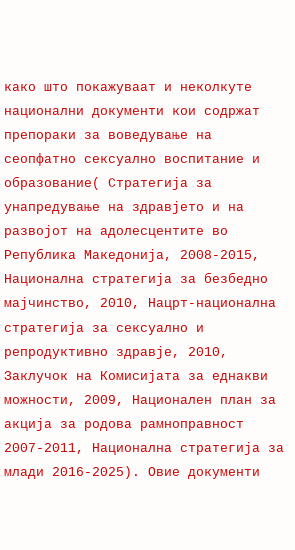како што покажуваат и неколкуте национални документи кои содржат препораки за воведување на сеопфатно сексуално воспитание и образование( Стратегија за унапредување на здравјето и на развојот на адолесцентите во Република Македонија, 2008-2015, Национална стратегија за безбедно мајчинство, 2010, Нацрт-национална стратегија за сексуално и репродуктивно здравје, 2010, Заклучок на Комисијата за еднакви можности, 2009, Национален план за акција за родова рамноправност 2007-2011, Национална стратегија за млади 2016-2025). Овие документи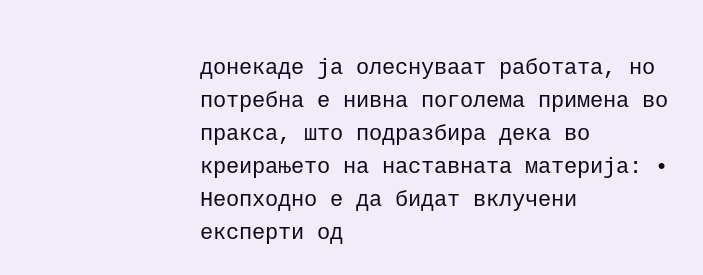донекаде ја олеснуваат работата, но потребна е нивна поголема примена во пракса, што подразбира дека во креирањето на наставната материја: • Неопходно е да бидат вклучени експерти од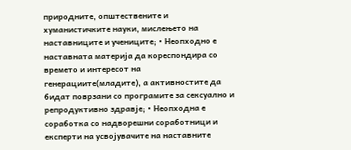природните, општествените и хуманистичките науки, мислењето на наставниците и учениците; • Неопходно е наставната материја да кореспондира со времето и интересот на генерациите(младите), а активностите да бидат поврзани со програмите за сексуално и репродуктивно здравје; • Неопходна е соработка со надворешни соработници и експерти на усвојувачите на наставните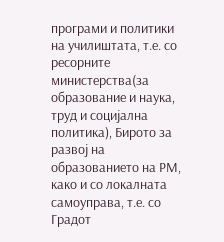програми и политики на училиштата, т.е. со ресорните министерства(за образование и наука, труд и социјална политика), Бирото за развој на образованието на РМ, како и со локалната самоуправа, т.е. со Градот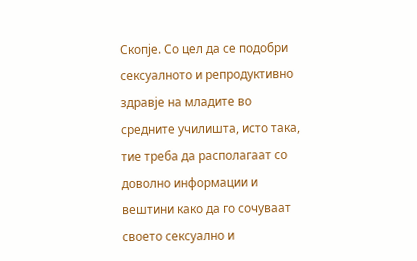Скопје. Со цел да се подобри сексуалното и репродуктивно здравје на младите во средните училишта, исто така, тие треба да располагаат со доволно информации и вештини како да го сочуваат своето сексуално и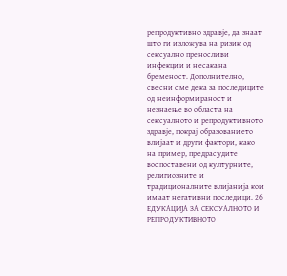репродуктивно здравје, да знаат што ги изложува на ризик од сексуално преносливи инфекции и несакана бременост. Дополнително, свесни сме дека за последиците од неинформираност и незнаење во областа на сексуалното и репродуктивното здравје, покрај образованието влијаат и други фактори, како на пример, предрасудите воспоставени од културните, религиозните и традиционалните влијанија кои имаат негативни последици. 26 ЕДУКАЦИЈА ЗА СЕКСУАЛНОТО И РЕПРОДУКТИВНОТО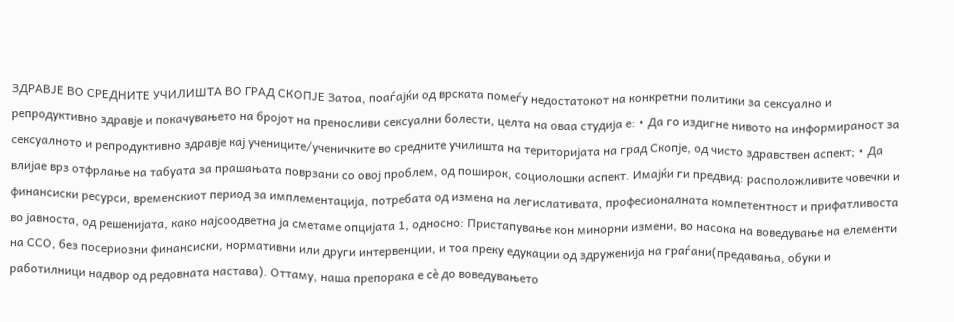ЗДРАВЈЕ ВО СРЕДНИТЕ УЧИЛИШТА ВО ГРАД СКОПЈЕ Затоа, поаѓајќи од врската помеѓу недостатокот на конкретни политики за сексуално и репродуктивно здравје и покачувањето на бројот на преносливи сексуални болести, целта на оваа студија е: • Да го издигне нивото на информираност за сексуалното и репродуктивно здравје кај учениците/ученичките во средните училишта на територијата на град Скопје, од чисто здравствен аспект; • Да влијае врз отфрлање на табуата за прашањата поврзани со овој проблем, од поширок, социолошки аспект. Имајќи ги предвид: расположливите човечки и финансиски ресурси, временскиот период за имплементација, потребата од измена на легислативата, професионалната компетентност и прифатливоста во јавноста, од решенијата, како најсоодветна ја сметаме опцијата 1, односно: Пристапување кон минорни измени, во насока на воведување на елементи на ССО, без посериозни финансиски, нормативни или други интервенции, и тоа преку едукации од здруженија на граѓани(предавања, обуки и работилници надвор од редовната настава). Оттаму, наша препорака е сè до воведувањето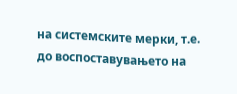на системските мерки, т.е. до воспоставувањето на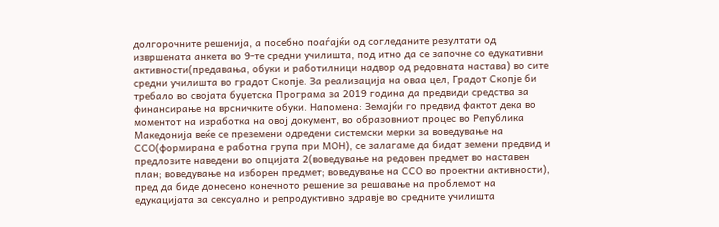долгорочните решенија, а посебно поаѓајќи од согледаните резултати од извршената анкета во 9-те средни училишта, под итно да се започне со едукативни активности(предавања, обуки и работилници надвор од редовната настава) во сите средни училишта во градот Скопје. За реализација на оваа цел, Градот Скопје би требало во својата буџетска Програма за 2019 година да предвиди средства за финансирање на врсничките обуки. Напомена: Земајќи го предвид фактот дека во моментот на изработка на овој документ, во образовниот процес во Република Македонија веќе се преземени одредени системски мерки за воведување на ССО(формирана е работна група при МОН), се залагаме да бидат земени предвид и предлозите наведени во опцијата 2(воведување на редовен предмет во наставен план; воведување на изборен предмет; воведување на ССО во проектни активности), пред да биде донесено конечното решение за решавање на проблемот на едукацијата за сексуално и репродуктивно здравје во средните училишта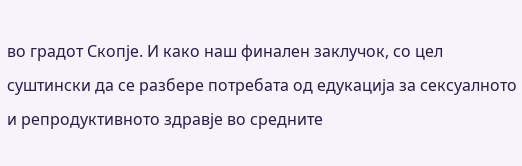во градот Скопје. И како наш финален заклучок, со цел суштински да се разбере потребата од едукација за сексуалното и репродуктивното здравје во средните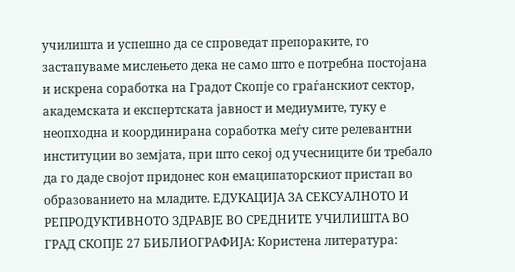училишта и успешно да се спроведат препораките, го застапуваме мислењето дека не само што е потребна постојана и искрена соработка на Градот Скопје со граѓанскиот сектор, академската и експертската јавност и медиумите, туку е неопходна и координирана соработка меѓу сите релевантни институции во земјата, при што секој од учесниците би требало да го даде својот придонес кон емаципаторскиот пристап во образованието на младите. ЕДУКАЦИЈА ЗА СЕКСУАЛНОТО И РЕПРОДУКТИВНОТО ЗДРАВЈЕ ВО СРЕДНИТЕ УЧИЛИШТА ВО ГРАД СКОПЈЕ 27 БИБЛИОГРАФИЈА: Користена литература: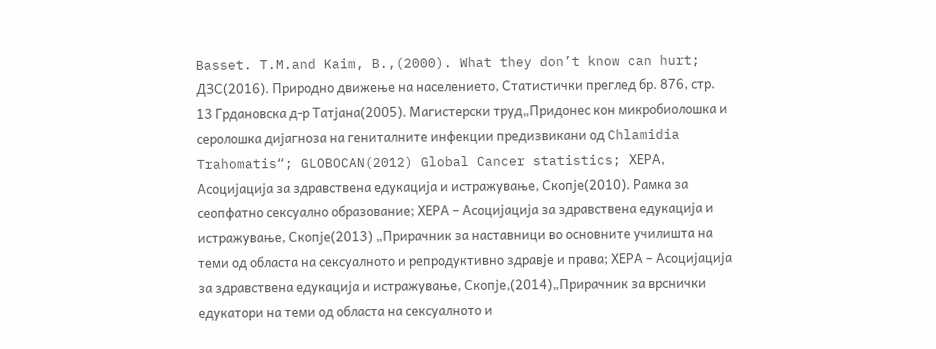Basset. T.M.and Kaim, B.,(2000). What they don’t know can hurt; ДЗС(2016). Природно движење на населението, Статистички преглед бр. 876, стр. 13 Грдановска д-р Татјана(2005). Магистерски труд„Придонес кон микробиолошка и серолошка дијагноза на гениталните инфекции предизвикани од Chlamidia Trahomatis“; GLOBOCAN(2012) Global Cancer statistics; ХЕРА, Асоцијација за здравствена едукација и истражување, Скопје(2010). Рамка за сеопфатно сексуално образование; ХЕРА – Асоцијација за здравствена едукација и истражување, Скопје(2013) „Прирачник за наставници во основните училишта на теми од областа на сексуалното и репродуктивно здравје и права; ХЕРА – Асоцијација за здравствена едукација и истражување, Скопје,(2014)„Прирачник за врснички едукатори на теми од областа на сексуалното и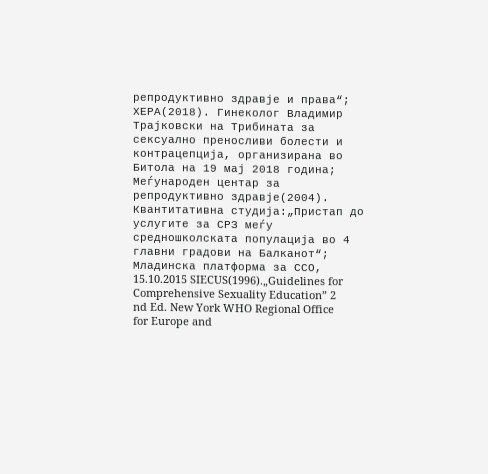репродуктивно здравје и права“; ХЕРА(2018). Гинеколог Владимир Трајковски на Трибината за сексуално преносливи болести и контрацепција, организирана во Битола на 19 мај 2018 година; Меѓународен центар за репродуктивно здравје(2004). Квантитативна студија:„Пристап до услугите за СРЗ меѓу средношколската популација во 4 главни градови на Балканот“; Младинска платформа за ССО, 15.10.2015 SIECUS(1996).„Guidelines for Comprehensive Sexuality Education” 2 nd Ed. New York WHO Regional Office for Europe and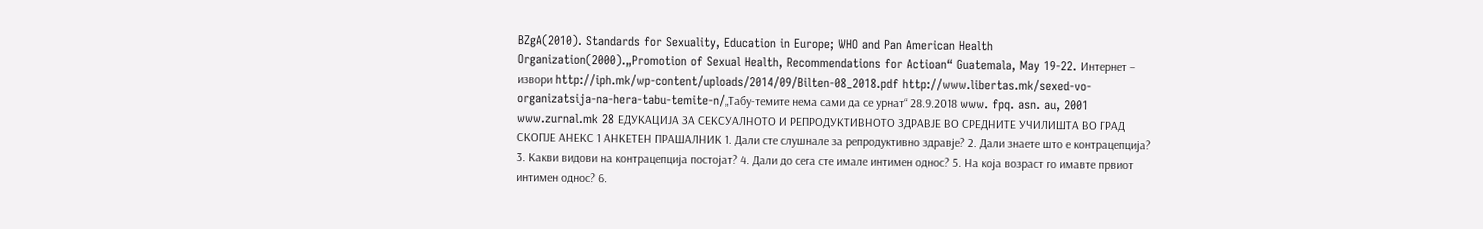BZgA(2010). Standards for Sexuality, Education in Europe; WHO and Pan American Health Organization(2000).„Promotion of Sexual Health, Recommendations for Actioan“ Guatemala, May 19-22. Интернет – извори http://iph.mk/wp-content/uploads/2014/09/Bilten-08_2018.pdf http://www.libertas.mk/sexed-vo-organizatsija-na-hera-tabu-temite-n/„Табу-темите нема сами да се урнат“ 28.9.2018 www. fpq. asn. au, 2001 www.zurnal.mk 28 ЕДУКАЦИЈА ЗА СЕКСУАЛНОТО И РЕПРОДУКТИВНОТО ЗДРАВЈЕ ВО СРЕДНИТЕ УЧИЛИШТА ВО ГРАД СКОПЈЕ АНЕКС 1 АНКЕТЕН ПРАШАЛНИК 1. Дали сте слушнале за репродуктивно здравје? 2. Дали знаете што е контрацепција? 3. Какви видови на контрацепција постојат? 4. Дали до сега сте имале интимен однос? 5. На која возраст го имавте првиот интимен однос? 6.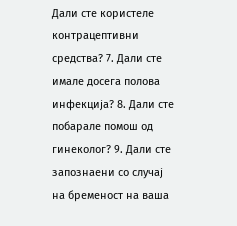Дали сте користеле контрацептивни средства? 7. Дали сте имале досега полова инфекција? 8. Дали сте побарале помош од гинеколог? 9. Дали сте запознаени со случај на бременост на ваша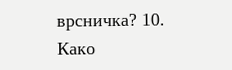врсничка? 10. Како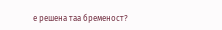е решена таа бременост?